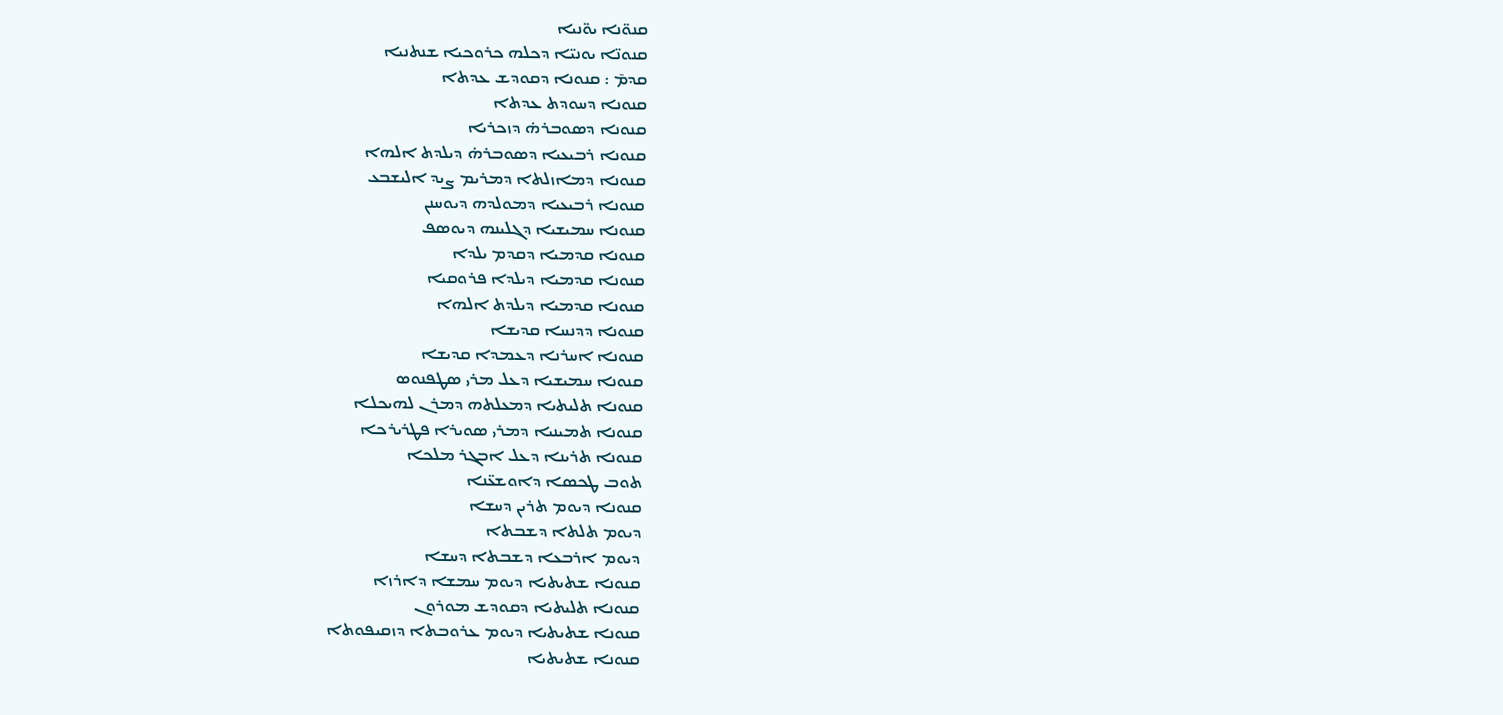ܩܢܘ̈ܢܐ ܝܘ̈ܢܝܐ
ܩܢܘܢ̈ܐ ܝܘܢܝ̈ܐ ܕܟܠܗ ܟܪܘܟܝܐ ܫܢܬܢܝܐ
ܩܕܡ̄ : ܩܢܘܢܐ ܕܩܘܕܫ ܥܕܬܐ
ܩܢܘܢܐ ܕܚܘܕܬ ܥܕܬܐ
ܩܢܘܢܐ ܕܣܘܒܪܗ̇ ܕܙܟܪܝܐ
ܩܢܘܢܐ ܪܒܝܥܝܐ ܕܣܘܒܪܗ̇ ܕܝܠܕܬ ܐܠܗܐ
ܩܢܘܢܐ ܕܡܐܙܠܬܐ ܕܡܪܝܡ ܨܝܕ ܐܠܝܫܒܥ
ܩܢܘܢܐ ܪܒܝܥܝܐ ܕܡܘܠܕܗ ܕܝܘܚܢܢ
ܩܢܘܢܐ ܚܡܝܫܝܐ ܕܓܠܝܢܗ ܕܝܘܣܦ
ܩܢܘܢܐ ܩܕܡܝܐ ܕܩܕܡ ܝܠܕܐ
ܩܢܘܢܐ ܩܕܡܝܐ ܕܝܠܕܐ ܦܪܘܩܝܐ
ܩܢܘܢܐ ܩܕܡܝܐ ܕܝܠܕܬ ܐܠܗܐ
ܩܢܘܢܐ ܕܕܢܚܐ ܩܕܝܫܐ
ܩܢܘܢܐ ܐܚܪܢܐ ܕܥܡܕܐ ܩܕܝܫܐ
ܩܢܘܢܐ ܚܡܝܫܝܐ ܕܥܠ ܡܪܝ ܣܛܦܢܘܣ
ܩܢܘܢܐ ܬܠܝܬܝܐ ܕܡܥܠܬܗ ܕܡܪܢ ܠܗܝܟܠܐ
ܩܢܘܢܐ ܬܡܝܢܝܐ ܕܡܪܝ ܣܘܝܪܐ ܦܛܪܝܪܟܐ
ܩܢܘܢܐ ܬܪܝܢܐ ܕܥܠ ܐܒܓܪ ܡܠܟܐ
ܬܘܒ ܛܟܣܐ ܕܐܘܫܥ̈ܢܐ
ܩܢܘܢܐ ܕܝܘܡ ܬܪܝܢ ܕܚܫܐ
ܕܝܘܡ ܬܠܬܐ ܕܫܒܬܐ
ܕܝܘܡ ܐܪܒܥܐ ܕܫܒܬܐ ܕܚܫܐ
ܩܢܘܢܐ ܫܬܝܬܝܐ ܕܝܘܡ ܚܡܫܐ ܕܐܪܙܐ
ܩܢܘܢܐ ܬܠܝܬܝܐ ܕܩܘܕܫ ܡܘܪܘܢ
ܩܢܘܢܐ ܫܬܝܬܝܐ ܕܝܘܡ ܥܪܘܒܬܐ ܕܙܩܝܦܘܬܐ
ܩܢܘܢܐ ܫܬܝܬܝܐ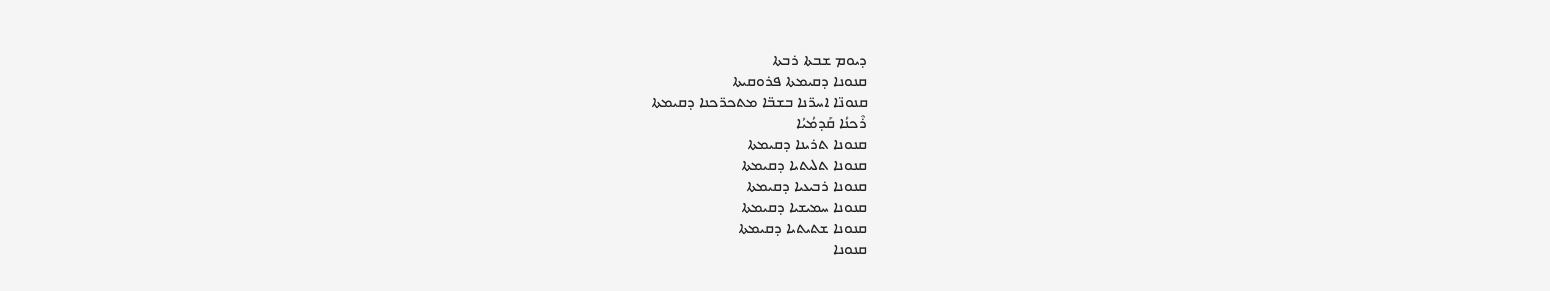ܕܝܘܡ ܫܒܬܐ ܪܒܬܐ
ܩܢܘܢܐ ܕܩܝܡܬܐ ܦܪܘܩܝܬܐ
ܩܢܘܢ̈ܐ ܐܚܪ̈ܢܐ ܒܫܒ̈ܐ ܡܬܟܪ̈ܟܢܐ ܕܩܝܡܬܐ
ܪܶܟܢܳܐ ܩܰܕܡܳܝܳܐ
ܩܢܘܢܐ ܬܪܝܢܐ ܕܩܝܡܬܐ
ܩܢܘܢܐ ܬܠܝܬܝܐ ܕܩܝܡܬܐ
ܩܢܘܢܐ ܪܒܝܥܝܐ ܕܩܝܡܬܐ
ܩܢܘܢܐ ܚܡܝܫܝܐ ܕܩܝܡܬܐ
ܩܢܘܢܐ ܫܬܝܬܝܐ ܕܩܝܡܬܐ
ܩܢܘܢܐ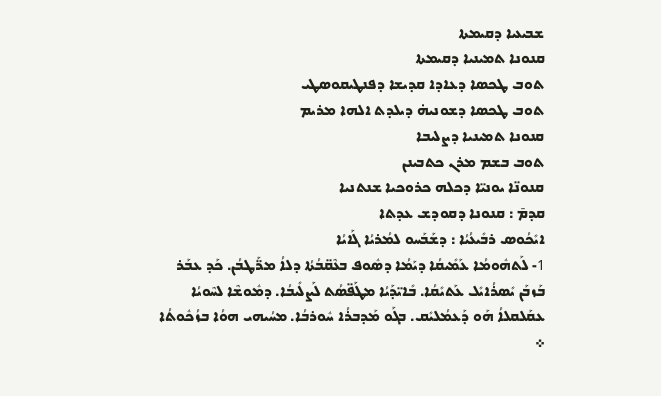ܫܒܝܥܝܐ ܕܩܝܡܬܐ
ܩܢܘܢܐ ܬܡܝܢܝܐ ܕܩܝܡܬܐ
ܬܘܒ ܛܟܣܐ ܕܥܐܕܐ ܩܕܝܫܐ ܕܦܢܛܝܩܘܣܛܝ
ܬܘܒ ܛܟܣܐ ܕܫܘܢܝܗ̇ ܕܝܠܕܬ ܐܠܗܐ ܡܪܝܡ
ܩܢܘܢܐ ܬܡܝܢܝܐ ܕܨܠܝܒܐ
ܬܘܒ ܒܫܡ ܡܪܢ ܟܬܒܝܢܢ
ܩܢܘܢ̈ܐ ܝܘܢܝ̈ܐ ܕܟܠܗ ܟܪܘܟܝܐ ܫܢܬܢܝܐ
ܩܕܡ̄ : ܩܢܘܢܐ ܕܩܘܕܫ ܥܕܬܐ
ܐܝܺܟܳܘܣ ܪܒܺܝܥܳܝܳܐ : ܕܫܰܒܰܚܘ ܠܡܳܪܝܳܐ ܓܰܐܝܳܐ
1- ܠܰܬܗܽܘܡܳܐ ܥܰܡܺܝܩܳܐ ܕܝܰܡܳܐ ܕܣܽܘܦ ܒܥܶܩ̈ܒܳܬܳܐ ܕܠܐܳ ܡܪ̈ܰܛܒܳܢ. ܟܰܕ ܥܒܰܪ ܒܰܙܒܰܢ ܝܺܣܪܳܐܝܺܠ ܥܰܬܝܺܩܳܐ. ܒܺܐܝ̈ܕܰܝܳܐ ܡܛܰܦ̈ܣܳܬ ܠܰܨܠܺܝܒܳܐ. ܕܡܽܘܫܶܐ ܠܚܶܘܝܳܐ ܥܩܰܠܩܠܐܳ ܗܰܘ ܕܰܥܡܳܠܝܺܩ. ܒܓܰܘ ܡܰܕܒܪܳܐ ܚܽܘܪܒܳܐ. ܡܚܳܝܗܝ ܗܘܳܐ ܒܙܳܟܽܘܬܳܐ ܀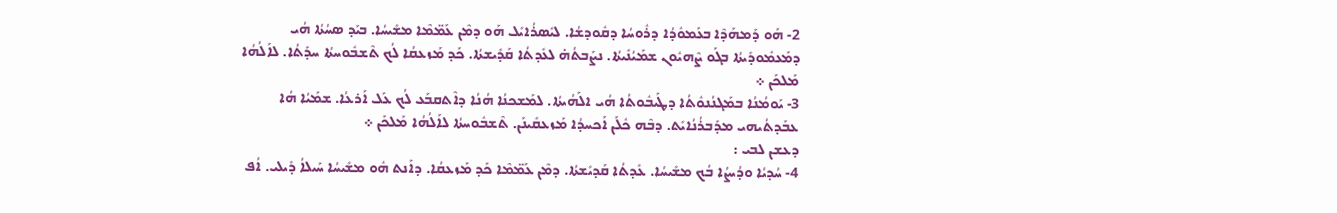2- ܗܰܘ ܕܰܡܗܰܕܶܐ ܒܥܰܡܘܽܕܳܐ ܕܪܽܘܚܳܐ ܕܩܽܘܕܫܳܐ. ܠܝܺܣܪܳܐܝܺܠ ܗܰܘ ܕܡܶܢ ܥܰܡ̈ܡܶܐ ܡܫܺܝܚܳܐ. ܒܝܰܕ ܣܚܳܬܳܐ ܗܳܝ ܕܡܰܥܡܽܘܕܺܝܬܳܐ ܒܓܰܘ ܨܶܗܝܽܘܢ ܫܡܰܝܳܢܺܝܬܳܐ. ܢܨܰܒܬܳܗ̇ ܠܥܺܕܬܳܐ ܩܰܕܺܝܫܬܳܐ. ܟܰܕ ܡܰܙܥܩܳܐ ܠܳܟ ܬܶܫܒܽܘܚܬܳܐ ܚܕܰܬܳܐ. ܠܐܰܠܳܗܳܐ ܡܰܠܟܰܢ ܀
3- ܝܰܘܡܳܢܳܐ ܒܡܰܓܢܳܢܘܽܬܳܐ ܕܛܰܝܒܽܘܬܳܐ ܗܳܝ ܐܠܰܗܳܝܬܳܐ. ܠܡܰܫܟܢܳܐ ܗܳܢܳܐ ܕܐܶܬܩܒܰܥ ܠܳܟ ܥܰܠ ܐܰܪܥܳܐ. ܫܡܰܝܳܐ ܗܳܐ ܥܒܰܕܬܳܝܗܝ ܡܕܰܒܪܳܢܳܐܝܺܬ. ܕܒܶܗ ܟܽܠܰܢ ܐܰܟܚܕܳܐ ܡܰܙܥܩܺܝܢܰܢ. ܬܶܫܒܽܘܚܬܳܐ ܠܐܰܠܳܗܳܐ ܡܰܠܟܰܢ ܀
ܕܥܫܢ ܠܒܝ :
4- ܚܳܕܝܳܐ ܘܕܳܝܨܳܐ ܒܳܟ ܡܫܺܝܚܳܐ. ܥܺܕܬܳܐ ܩܰܕܝܺܫܬܳܐ. ܕܡܶܢ ܥܰܡ̈ܡܶܐ ܟܰܕ ܡܰܙܥܩܳܐ. ܕܐܰܢܬ ܗܽܘ ܡܫܺܝܚܳܐ ܚܰܝܠܐܳ ܕܺܝܠܝ. ܐܳܦ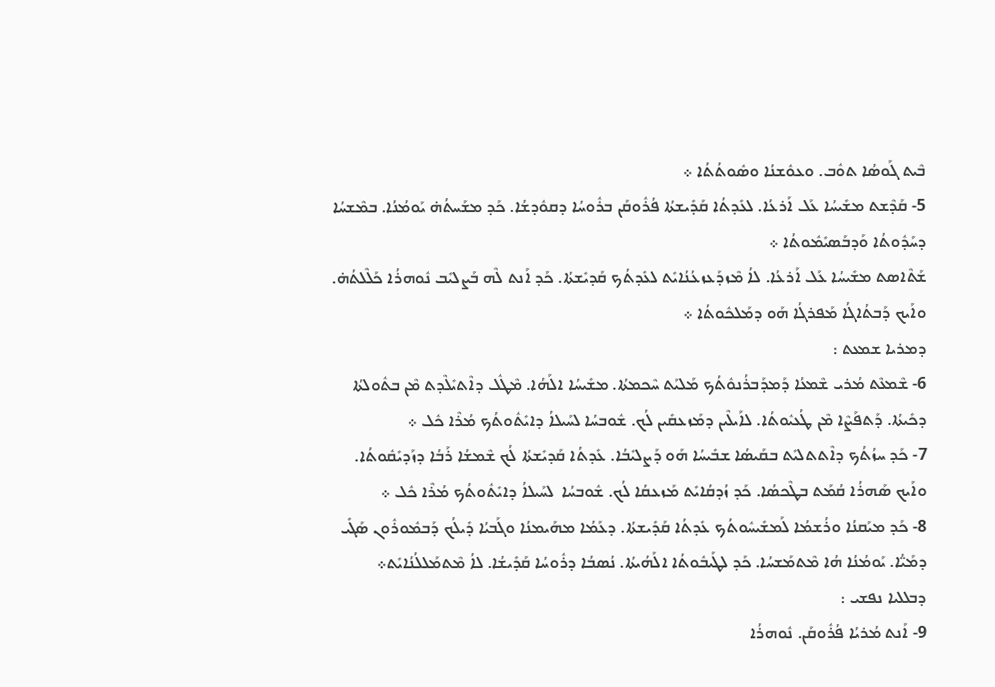ܒܶܝܬ ܓܰܘܣܳܐ ܬܘܽܒ. ܘܥܘܽܫܢܳܐ ܘܣܽܘܬܳܬܳܐ ܀
5- ܩܰܕܶܫܬ ܡܫܺܝܚܳܐ ܥܰܠ ܐܰܪܥܳܐ. ܠܥܺܕܬܳܐ ܩܰܕܺܝܫܬܳܐ ܦܳܪܽܘܩܰܢ ܒܪܽܘܚܳܐ ܕܩܘܽܕܫܳܐ. ܟܰܕ ܡܫܰܚܬܳܗ̇ ܝܰܘܡܳܢܳܐ. ܒܡܶܫܚܳܐ ܕܚܰܕܽܘܬܳܐ ܘܰܕܒܰܣܝܺܡܽܘܬܳܐ ܀
ܫܰܬܶܐܣܬ ܡܫܺܝܚܳܐ ܥܰܠ ܐܰܪܥܳܐ. ܠܐܳ ܡܶܙܕܰܥܙܥܳܢܳܐܝܺܬ ܠܥܺܕܬܳܟ ܩܰܕܝܺܫܬܳܐ. ܟܰܕ ܐܰܢܬ ܠܶܗ ܒܰܨܠܝܺܒ ܢܽܘܗܪܳܐ ܟܰܠܶܠܬܳܗ̇. ܘܐܰܝܟ ܕܰܒܬܳܐܓܳܐ ܡܰܦܪܓܳܐ ܗܰܘ ܕܡܰܠܟܽܘܬܳܐ ܀
ܕܡܪܝܐ ܫܡܥܬ :
6- ܫܶܡܥܶܬ ܡܳܪܝ ܫܶܡܥܳܐ ܕܰܡܕܰܒܪܳܢܘܽܬܳܟ ܡܰܠܝܰܬ ܚܶܟܡܬܳܐ. ܡܫܺܝܚܳܐ ܐܠܰܗܳܐ. ܡܶܛܽܠ ܕܐܶܬܝܺܠܶܕܬ ܡܶܢ ܒܬܽܘܠܬܳܐ ܕܟܺܝܬܳܐ. ܕܰܬܦܰܨܶܐ ܡܶܢ ܛܳܥܝܽܘܬܳܐ. ܠܐܰܝܠܶܝܢ ܕܡܰܙܥܩܺܝܢ ܠܳܟ. ܫܽܘܒܚܳܐ ܠܚܰܝܠܐܳ ܕܐܝܺܬܽܘܬܳܟ ܡܳܪܶܐ ܟܽܠ ܀
7- ܟܰܕ ܚܙܳܬܳܟ ܕܐܶܬܬܠܝܺܬ ܒܩܰܝܣܳܐ ܫܒܺܝܚܳܐ ܗܰܘ ܕܰܨܠܝܺܒܳܐ. ܥܺܕܬܳܐ ܩܰܕܝܺܫܬܳܐ ܠܳܟ ܫܶܡܫܳܐ ܪܰܒܳܐ ܕܙܰܕܝܺܩܽܘܬܳܐ. ܘܐܰܝܟ ܣܰܗܪܳܐ ܩܳܡܰܬ ܒܛܶܟܣܳܐ. ܟܰܕ ܙܳܕܩܳܐܝܺܬ ܡܰܙܥܩܳܐ ܠܳܟ. ܫܽܘܒܚܳܐ  ܠܚܰܝܠܐܳ ܕܐܝܺܬܽܘܬܳܟ ܡܳܪܶܐ ܟܽܠ ܀
8- ܟܰܕ ܡܝܰܩܢܳܐ ܘܪܳܫܡܳܐ ܠܰܡܫܺܝܚܽܘܬܳܟ ܥܺܕܬܳܐ ܩܰܕܺܝܫܬܳܐ. ܕܥܰܡܳܐ ܡܗܰܝܡܢܳܐ ܘܓܰܒܝܳܐ ܕܺܝܠܳܟ ܕܰܒܡܽܘܪܽܘܢ ܣܰܓܺܝ ܕܡܰܝ̈ܳܐ. ܝܰܘܡܳܢܳܐ ܗܳܐ ܡܶܬܡܰܫܚܳܐ. ܟܰܕ ܠܛܰܝܒܽܘܬܳܐ ܐܠܰܗܳܝܬܳܐ. ܢܳܣܒܳܐ ܕܪܽܘܚܳܐ ܩܰܕܺܝܫܳܐ. ܠܐܳ ܡܶܬܡܰܠܠܳܢܳܐܝܺܬ܀
ܕܒܠܠܝܐ ܢܦܫܝ :
9- ܐܰܢܬ ܡܳܪܝܳܐ ܦܳܪܽܘܩܰܢ. ܢܽܘܗܪܳܐ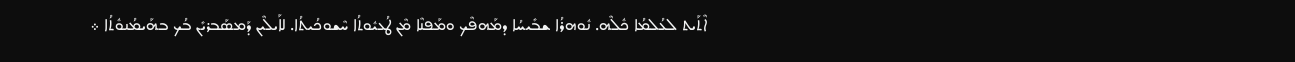ܐܶܬܰܝܬ ܠܥܳܠܡܳܐ ܟܽܠܶܗ. ܢܽܘܗܪܳܐ ܫܒܺܝܚܳܐ ܕܡܰܗܦܶܟ ܘܡܰܦܢܶܐ ܡܶܢ ܛܳܥܝܽܘܬܳܐ ܚܶܫܘܟܳܝܬܳܐ. ܠܐܰܝܠܶܝܢ ܕܰܡܣܰܒܪܝܺܢ ܒܳܟ ܒܗܰܝܡܳܢܘܽܬܳܐ ܀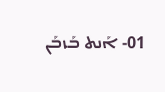01- ܐܰܢܬ ܒܰܙܒܰܢ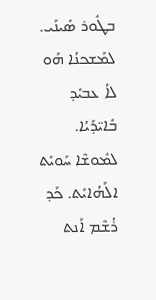ܒܛܽܘܪ ܣܺܝܢܰܝ. ܠܡܰܫܟܢܳܐ ܗܰܘ ܠܐܳ ܥܒܝܺܕ ܒܺܐܝ̈ܕܰܝܳܐ. ܠܡܽܘܫܶܐ ܚܰܘܝܺܬ ܐܠܰܗܳܐܝܺܬ. ܟܰܕ ܪܳܫܶܡ ܐܰܢܬ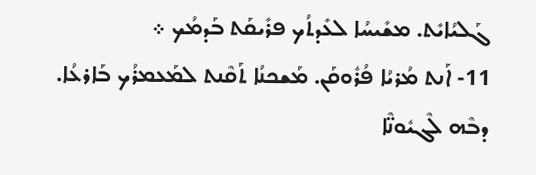ܓܰܠܝܳܐܝܺܬ. ܡܫܺܝܚܳܐ ܠܥܺܕܬܳܟ ܦܪܺܝܩܰܬ ܒܰܕܡܳܟ ܀
11- ܐܰܢܬ ܡܳܪܝܳܐ ܦܳܪܽܘܩܰܢ. ܡܰܫܟܢܳܐ ܬܰܩܶܢܬ ܠܡܰܥܡܪܳܟ ܒܰܐܪܥܳܐ. ܕܒܶܗ ܠܶܓܝܽܘܢ̈ܶܐ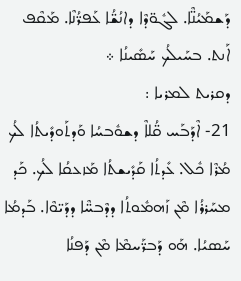ܕܰܫܡܰܝܳܢ̈ܶܐ. ܠܓܽܘ̈ܕܶܐ ܕܐܢܳܫ̈ܳܐ ܥܰܦܪ̈ܳܢܶܐ. ܡܰܩܶܦ ܐܰܢܬ. ܒܚܰܝܠܳܟ ܚܰܣܺܝܢܳܐ ܀
ܕܩܪܝܬ ܠܡܪܝܐ :
21- ܐܶܕܰܒܰܚ ܩ̈ܳܠܐܶ ܕܫܘܽܒܚܳܐ ܘܰܕܬܰܘܕܺܝܬܳܐ ܠܳܟ ܡܳܪܶܐ ܟܽܠ. ܥܺܕܬܳܐ ܩܰܕܺܝܫܬܳܐ ܡܰܙܥܩܳܐ ܠܳܟ. ܟܰܕ ܡܚܰܪܪܳܐ ܡܶܢ ܙܰܗܡܽܘܬܳܐ ܕܕܶܒܚ̈ܶܐ ܕܕܰܝ̈ܘܶܐ. ܒܰܕܡܳܐ ܚܰܣܝܳܐ. ܗܰܘ ܕܰܒܪ̈ܰܚܡܶܐ ܡܶܢ ܕܰܦܢܳܐ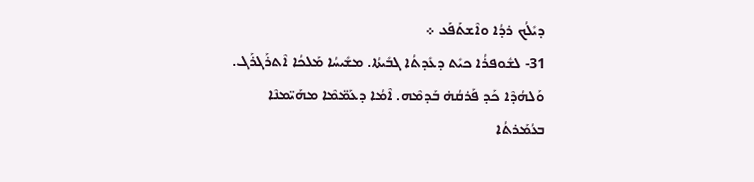ܕܝܺܠܳܟ ܪܕܳܐ ܘܐܶܫܬܰܦܰܥ ܀
31- ܠܫܽܘܦܪܳܐ ܟܝܺܬ ܕܥܺܕܬܳܐ ܓܒܺܝܬܳܐ. ܡܫܺܝܚܳܐ ܡܰܠܟܳܐ ܐܶܬܪܰܓܪܰܓ. ܘܰܠܗܳܕܶܐ ܟܰܕ ܦܰܪܩܳܗ̇ ܒܰܕܡܶܗ. ܐܶܡܳܐ ܕܥܰܡ̈ܡܶܐ ܡܗܰܝ̈ܡܢܶܐ ܒܥܳܡܰܪܬܳܐ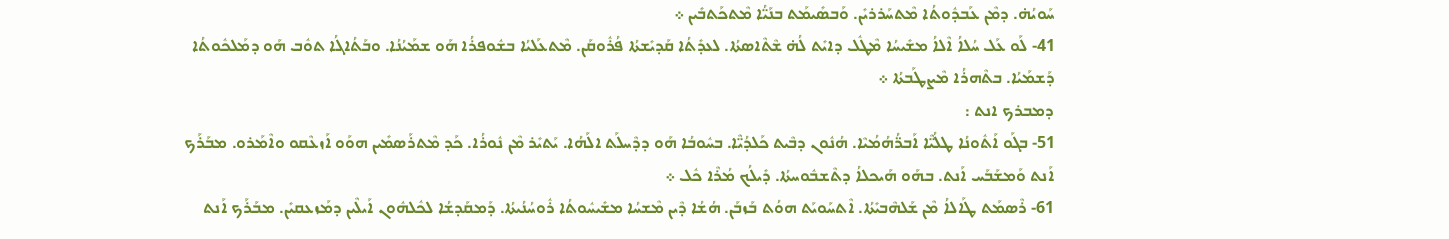ܚܰܘܝܳܗ̇. ܕܡܶܢ ܥܰܒܕܽܘܬܳܐ ܡܶܬܚܰܪܪܝܺܢ. ܘܰܒܣܺܝܡܰܬ ܒܢܰܝ̈ܳܐ ܡܶܬܟܰܬܒܺܝܢ ܀
41- ܠܰܘ ܥܰܠ ܚܳܠܐܳ ܐܶܠܐܳ ܡܫܺܝܚܳܐ ܡܶܛܽܠ ܕܐܝܺܬ ܠܳܗ̇ ܫܶܬܶܐܣܬܳܐ. ܠܥܕܺܬܳܐ ܩܰܕܝܺܫܬܳܐ ܦܳܪܽܘܩܰܢ. ܡܶܬܥܰܠܝܳܐ ܒܫܽܘܦܪܳܐ ܗܰܘ ܫܡܰܝܳܢܳܐ. ܘܒܰܬܳܐܓܳܐ ܬܘܽܒ ܗܰܘ ܕܡܰܠܟܽܘܬܳܐ ܕܰܫܡܰܝܳܐ. ܒܬܶܗܪܳܐ ܡܶܨܛܰܒܬܳܐ ܀
ܕܡܒܪܟ ܐܢܬ :
51- ܒܓܰܘ ܐܰܬܽܘܢܳܐ ܛܠܳܝ̈ܶܐ ܐܰܒܪ̈ܳܗܳܡܳܝܶܐ. ܗܳܢܽܘܢ ܕܒܶܝܬ ܟܰܠܕܳܝ̈ܶܐ. ܒܚܽܘܒܳܐ ܗܰܘ ܕܕܶܚܠܰܬ ܐܠܰܗܳܐ. ܝܰܬܝܺܪ ܡܶܢ ܢܽܘܪܳܐ. ܟܰܕ ܡܶܬܪܰܣܡܺܝܢ ܗܘܰܘ ܐܰܙܥܶܩܘ ܘܐܶܡܰܪܘ. ܡܒܰܪܰܟ ܐܰܢܬ ܘܰܡܫܰܒܰܚ ܐܰܢܬ. ܒܗܰܘ ܗܰܝܟܠܐܳ ܕܬܶܫܒܽܘܚܬܳܐ. ܕܺܝܠܳܟ ܡܳܪܶܐ ܟܽܠ ܀
61- ܪܶܣܡܰܬ ܛܰܐܠܐܳ ܡܶܢ ܫܰܠܗܶܒܝܺܬܳܐ. ܐܶܬܚܰܘܝܰܬ ܗܘܳܬ ܒܰܙܒܰܢ. ܗܳܫܳܐ ܕܶܝܢ ܡܶܫܚܳܐ ܡܫܺܝܚܽܘܬܳܐ ܪܽܘܚܳܢܳܝܬܳܐ. ܕܰܡܩܰܕܫܳܐ ܠܟܽܠܗܽܘܢ ܐܰܝܠܶܝܢ ܕܡܰܙܥܩܝܺܢ. ܡܒܰܪܰܟ ܐܰܢܬ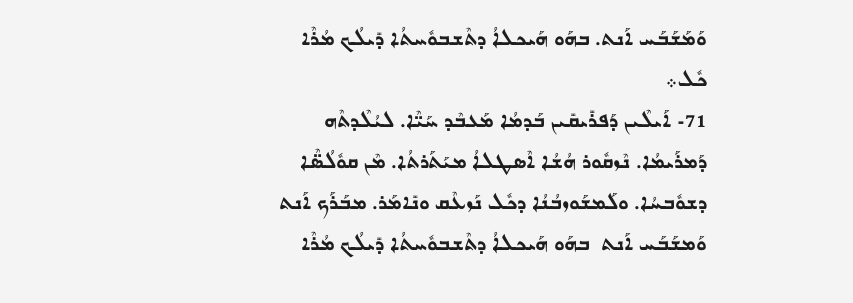ܘܰܡܰܫܰܒܰܚ ܐܰܢܬ. ܒܗܰܘ ܗܰܝܟܠܐܳ ܕܬܶܫܒܘܽܚܬܳܐ ܕܺܝܠܳܟ ܡܳܪܶܐ ܟܽܠ܀
71- ܐܰܝܠܶܝܢ ܕܰܦܪܺܝܩܺܝܢ ܒܰܕܡܳܐ ܡܰܥܒܶܕ ܚܰܝ̈ܶܐ. ܠܝܳܠܶܕܬܶܗ ܕܰܡܪܰܝܡܳܐ. ܢܶܙܩܽܘܪ ܗܳܫܳܐ ܐܶܣܛܠܐܳ ܡܝܰܬܰܪܬܳܐ. ܡܶܢ ܩܘܽܠܳܣ̈ܶܐ ܕܫܘܽܒܚܳܐ. ܘܠܰܡܫܰܘܙܒܳܢܳܐ ܕܟܽܠ ܢܰܙܥܶܩ ܘܢܺܐܡܰܪ. ܡܒܰܪܰܟ ܐܰܢܬ ܘܰܡܫܰܒܰܚ ܐܰܢܬ  ܒܗܰܘ ܗܰܝܟܠܐܳ ܕܬܶܫܒܘܽܚܬܳܐ ܕܺܝܠܳܟ ܡܳܪܶܐ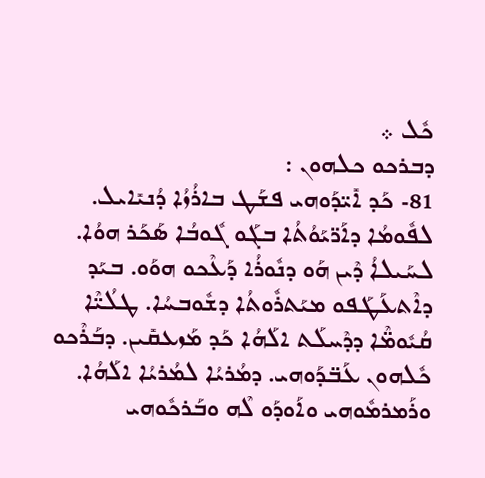ܟܽܠ ܀
ܕܒܪܟܘ ܟܠܗܘܢ :
81- ܟܰܕ ܐܺܝ̈ܕܰܘܗܝ ܦܫܰܛ ܒܐܪܳܙܳܐ ܕܳܢܝܺܐܝܠ. ܠܦܽܘܡܳܐ ܕܐܰܪ̈ܝܰܘܳܬܳܐ ܒܓܰܘ ܓܽܘܒܳܐ ܣܰܟܰܪ ܗܘܳܐ. ܠܚܰܝܠܐܳ ܕܶܝܢ ܗܰܘ ܕܢܽܘܪܳܐ ܕܰܥܶܟܘ ܗܘܰܘ. ܒܝܰܕ ܕܐܶܬܥܰܛܰܦܘ ܡܝܰܬܪܽܘܬܳܐ ܕܫܽܘܒܚܳܐ. ܛܠܳܝ̈ܶܐ ܩܳܝܽܘܡ̈ܶܐ ܕܕܶܚܠܰܬ ܐܠܰܗܳܐ ܟܰܕ ܡܰܙܥܩܺܝܢ. ܕܒܰܪܶܟܘ ܟܽܠܗܘܢ ܥܰܒ̈ܕܰܘܗܝ. ܕܡܳܪܝܳܐ ܠܡܳܪܝܳܐ ܐܠܰܗܳܐ. ܘܪܰܡܪܡܽܘܗܝ ܘܐܰܘܕܰܘ ܠܶܗ ܘܒܰܪܟܽܘܗܝ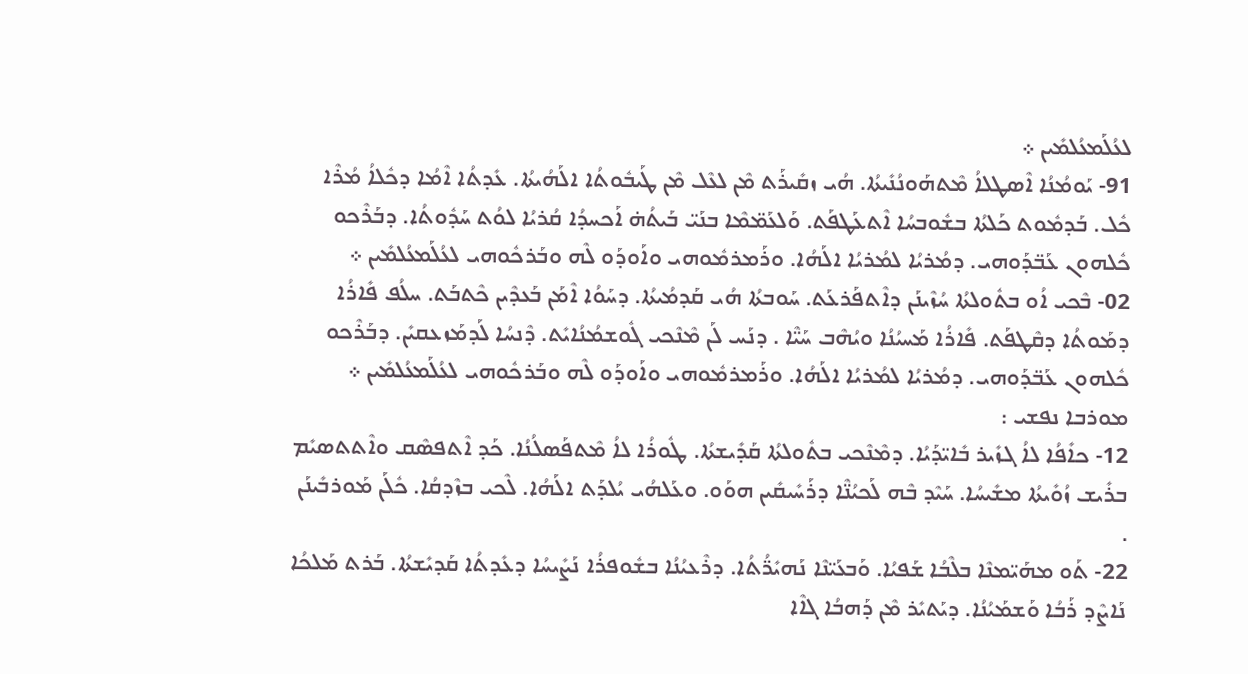ܠܥܳܠܰܡܥܳܠܡܺܝܢ ܀
91- ܝܰܘܡܳܢܳܐ ܐܶܣܛܠܐܳ ܡܶܬܗܰܘܢܳܢܺܝܬܳܐ. ܗܳܝ ܙܩܺܝܪܰܬ ܡܶܢ ܠܥܶܠ ܡܶܢ ܛܰܝܒܽܘܬܳܐ ܐܠܰܗܳܝܬܳܐ. ܥܺܕܬܳܐ ܐܶܡܳܐ ܕܟܽܠܐܳ ܡܳܪܶܐ ܟܽܠ. ܒܰܕܡܽܘܬ ܟܰܠܬܳܐ ܒܫܽܘܒܚܳܐ ܐܶܬܥܰܛܦܰܬ. ܘܰܠܥܰܡ̈ܡܶܐ ܒܢܰܝ̈ ܒܰܝܬܳܗ̇ ܐܰܟܚܕܳܐ ܩܳܪܝܳܐ ܠܘܳܬ ܚܰܕܽܘܬܳܐ. ܕܒܰܪܶܟܘ ܟܽܠܗܘܢ ܥܰܒ̈ܕܰܘܗܝ. ܕܡܳܪܝܳܐ ܠܡܳܪܝܳܐ ܐܠܰܗܳܐ. ܘܪܰܡܪܡܽܘܗܝ ܘܐܰܘܕܰܘ ܠܶܗ ܘܒܰܪܟܽܘܗܝ ܠܥܳܠܰܡܥܳܠܡܺܝܢ ܀
02- ܒܶܟܝ ܐܳܘ ܒܬܽܘܠܬܳܐ ܚܳܙܶܝܢܰܢ ܕܐܶܬܦܰܪܥܰܬ. ܚܰܘܒܬܳܐ ܗܳܝ ܩܰܕܡܳܝܬܳܐ. ܕܚܰܘܳܐ ܐܶܡܰܢ ܒܰܥܕܶܝܢ ܟܶܬܒܰܬ. ܚܠܳܦ ܦܺܐܪܳܐ ܕܡܰܘܬܳܐ ܕܩܶܛܦܰܬ. ܦܺܐܪܳܐ ܡܰܚܝܳܢܳܐ ܘܝܳܗܶܒ ܚܰܝ̈ܶܐ . ܕܢܰܚ ܠܰܢ ܡܶܢܶܟܝ ܓܽܘܫܡܳܢܳܐܝܺܬ. ܕܶܢܚܳܐ ܠܰܕܡܰܙܥܩܝܺܢ. ܕܒܰܪܶܟܘ ܟܽܠܗܘܢ ܥܰܒ̈ܕܰܘܗܝ. ܕܡܳܪܝܳܐ ܠܡܳܪܝܳܐ ܐܠܰܗܳܐ. ܘܪܰܡܪܡܽܘܗܝ ܘܐܰܘܕܰܘ ܠܶܗ ܘܒܰܪܟܽܘܗܝ ܠܥܳܠܰܡܥܳܠܡܺܝܢ ܀
ܡܘܪܒܐ ܢܦܫܝ :
12- ܟܐܺܦܳܐ ܠܐܳ ܓܙܺܝܪ ܒܺܐܝ̈ܕܰܝܳܐ. ܕܡܶܢܶܟܝ ܒܬܽܘܠܬܳܐ ܩܰܕܺܝܫܬܳܐ. ܛܽܘܪܳܐ ܠܐܳ ܡܶܬܦܰܣܠܳܢܳܐ. ܟܰܕ ܐܶܬܦܣܶܩ ܘܐܶܬܬܣܝܺܡ ܒܪܺܝܫ ܙܳܘܺܝܬܳܐ ܡܫܺܝܚܳܐ. ܚܰܝܶܕ ܒܶܗ ܠܰܟܝܳܢ̈ܶܐ ܕܪܰܚܺܝܩܺܝܢ ܗܘܰܘ. ܘܥܰܠܗܳܝ ܝܳܠܕܰܬ ܐܠܰܗܳܐ. ܠܶܟܝ ܒܙܶܕܩܳܐ. ܟܽܠܰܢ ܡܰܘܪܒܺܝܢܰܢ .
22- ܬܰܘ ܡܗܰܝ̈ܡܢܶܐ ܒܠܶܒܳܐ ܫܰܦܝܳܐ. ܘܰܒܥܰܝ̈ܢܶܐ ܢܰܗܝܺܪ̈ܳܬܳܐ. ܕܪܶܥܝܳܢܳܐ ܒܫܽܘܦܪܳܐ ܢܰܨܺܝܚܳܐ ܕܥܺܕܬܳܐ ܩܰܕܝܺܫܬܳܐ. ܒܰܪܬ ܡܰܠܟܳܐ ܢܰܐܨܶܕ ܪܰܒܳܐ ܘܰܫܡܰܝܳܢܳܐ. ܕܝܰܬܝܺܪ ܡܶܢ ܕܰܗܒܳܐ ܓܐܶܐ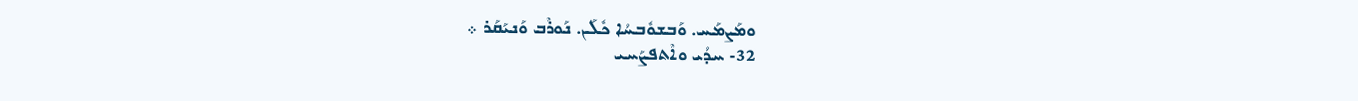ܘܡܰܨܡܰܚ. ܘܰܒܫܘܽܒܚܳܐ ܟܽܠܰܢ. ܢܰܘܪܶܒ ܘܰܢܝܰܩܰܪ ܀
32- ܚܕܳܝ ܘܐܶܬܦܨܰܚܝ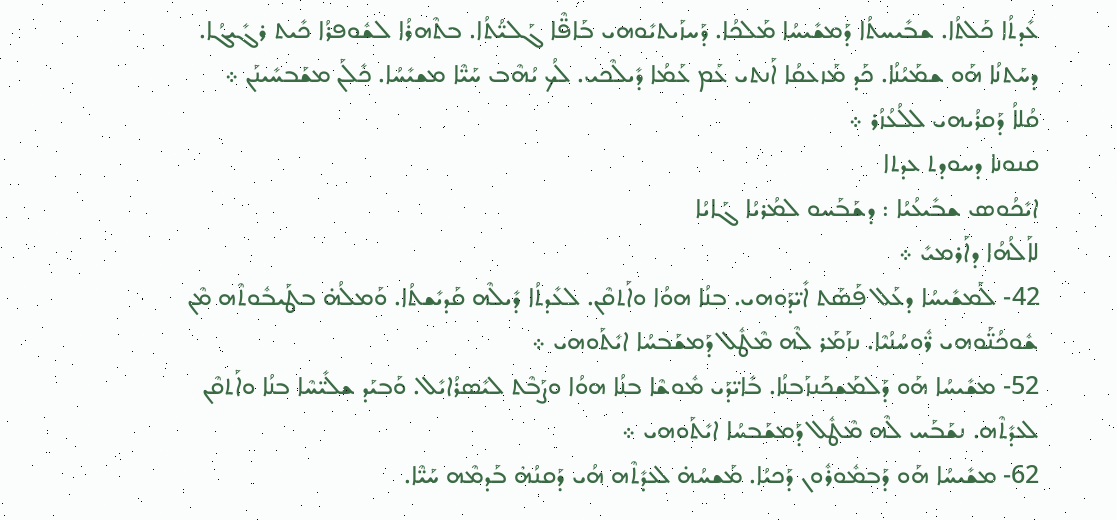ܥܺܕܬܳܐ ܟܰܠܬܳܐ. ܫܒܺܝܚܬܳܐ ܕܰܡܫܺܝܚܳܐ ܡܰܠܟܳܐ. ܕܰܚܙܰܝܬܝܺܘܗܝ ܒܰܐܦ̈ܶܐ ܓܰܠܝ̈ܳܬܳܐ. ܒܬܶܗܪܳܐ ܠܫܽܘܦܪܳܐ ܟܺܝܬ ܪܓܺܝܓܳܐ. ܕܚܰܬܢܳܐ ܗܰܘ ܫܡܰܝܳܢܳܐ. ܟܰܕ ܡܰܙܥܩܳܐ ܐܰܢܬܝ ܥܰܡ ܥܰܡܳܐ ܕܺܝܠܶܟܝ. ܠܳܟ ܝܳܗܶܒ ܚܰܝ̈ܶܐ ܡܫܝܺܚܳܐ. ܟܺܠܰܢ ܡܫܰܒܚܺܝܢܰܢ ܀
ܩܳܠܐܳ ܕܰܩܪܳܝܗܝ ܠܠܳܥܳܙܳܪ ܀
ܩܢܘܢܐ ܕܚܘܕܬ ܥܕܬܐ
ܐܝܺܟܳܘܣ ܫܒܺܝܥܳܝܳܐ : ܕܫܰܒܰܚܘ ܠܡܳܪܝܳܐ ܓܰܐܝܳܐ
ܠܐܰܠܳܗܳܐ ܕܐܰܪܡܝܺ ܀
42- ܠܰܡܫܺܝܚܳܐ ܕܥܰܠ ܦܰܣܰܬ ܐܺܝ̈ܕܰܘܗܝ. ܒܢܳܐ ܗܘܳܐ ܘܐܰܬܩܶܢ. ܠܥܺܕܬܳܐ ܕܺܝܠܶܗ ܩܰܕܝܺܫܬܳܐ. ܘܰܡܠܳܗ̇ ܒܛܰܝܒܽܘܬܶܗ ܡܶܢ ܫܽܘܟܳܢ̈ܰܘܗܝ ܪ̈ܽܘܚܳܢܳܝܶܐ. ܢܙܰܡܰܪ ܠܶܗ ܡܶܛܽܠ ܕܰܡܫܰܒܚܳܐ ܐܝܺܬܰܘܗܝ ܀
52- ܡܫܺܝܚܳܐ ܗܰܘ ܕܰܠܡܰܫܟܰܢܙܰܒܢܳܐ. ܒܺܐܝ̈ܕܰܝ ܡܽܘܫܶܐ ܒܢܳܐ ܗܘܳܐ ܘܨܰܒܶܬ ܠܝܺܣܪܳܐܝܺܠ. ܘܰܒܝܰܕ ܫܠܺܝ̈ܚܶܐ ܒܢܳܐ ܘܐܰܬܩܶܢ ܠܥܕܺܬܶܗ. ܢܫܰܒܰܚ ܠܶܗ ܡܶܛܽܠ ܕܰܡܫܰܒܚܳܐ ܐܝܺܬܰܘܗܝ ܀
62- ܡܫܺܝܚܳܐ ܗܰܘ ܕܰܒܡܽܘܪܽܘܢ ܕܰܟܝܳܐ. ܡܰܫܚܳܗ̇ ܠܥܕܺܬܶܗ ܗܳܝ ܕܰܩܢܳܗ̇ ܒܰܕܡܶܗ ܚܰܝ̈ܶܐ.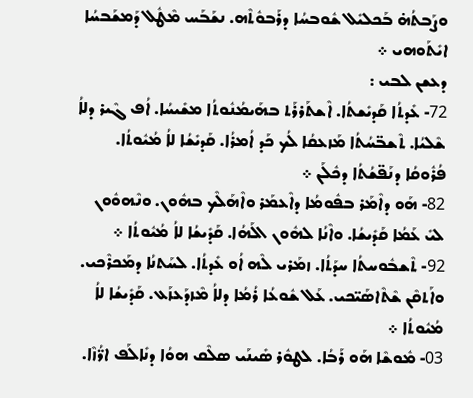ܘܨܰܒܬܳܗ̇ ܒܰܟܠܝܺܠ ܫܽܘܒܚܳܐ ܕܪܰܒܘܽܬܶܗ. ܢܫܰܒܰܚ ܡܶܛܽܠ ܕܰܡܫܰܒܚܳܐ ܐܝܺܬܰܘܗܝ ܀
ܕܥܫܢ ܠܒܝ :
72- ܥܺܕܬܳܐ ܩܰܕܝܺܫܬܳܐ. ܐܶܫܬܰܪܪܰܬ ܒܗܰܝܡܳܢܽܘܬܳܐ ܡܫܺܝܚܳܐ. ܐܳܦ ܓܶܝܪ ܕܠܐܳ ܫܶܠܝܳܐ. ܬܶܫܒ̈ܚܳܬܳܐ ܡܰܙܥܩܳܐ ܠܳܟ ܟܰܕ ܐܳܡܪܳܐ. ܩܰܕܝܺܫܳܐ ܠܐܳ ܡܳܝܽܘܬܳܐ. ܦܳܪܽܘܩܳܐ ܕܢܰܦ̈ܫܳܬܳܐ ܕܟܽܠܰܢ ܀
82- ܗܰܘ ܕܐܶܡܰܪ ܒܦܽܘܡܳܐ ܕܐܶܥܡܰܪ ܘܐܶܗܰܠܶܟ ܒܗܽܘܢ. ܘܢܶܗܘܽܘܢ ܠܝܺ ܥܰܡܳܐ ܩܰܕܺܝܫܳܐ. ܘܐܶܢܳܐ ܠܗܽܘܢ ܐܠܰܗܳܐ. ܩܰܕܺܝܫܳܐ ܠܐܳ ܡܳܝܽܘܬܳܐ ܀
92- ܬܶܫܒܽܘܚܬܳܐ ܚܕܰܬܳܐ. ܙܡܰܪܝ ܠܶܗ ܐܳܘ ܥܺܕܬܳܐ. ܠܚܰܬܢܳܐ ܕܡܰܟܪܶܟܝ. ܘܐܰܬܩܶܢ ܫܶܬܶܐܣܰܝ̈ܟܝ. ܥܰܠ ܫܽܘܥܳܐ ܪܳܡܳܐ ܕܠܐܳ ܡܶܙܕܰܥܙܰܥ. ܩܰܕܺܝܫܳܐ ܠܐܳ ܡܳܝܽܘܬܳܐ ܀
03- ܡܽܘܫܶܐ ܗܰܘ ܪܰܒܳܐ. ܠܛܘܽܪ ܣܺܝܢܰܝ ܣܠܶܩ ܗܘܳܐ ܕܢܺܐܠܰܦ ܐܪ̈ܳܙܶܐ.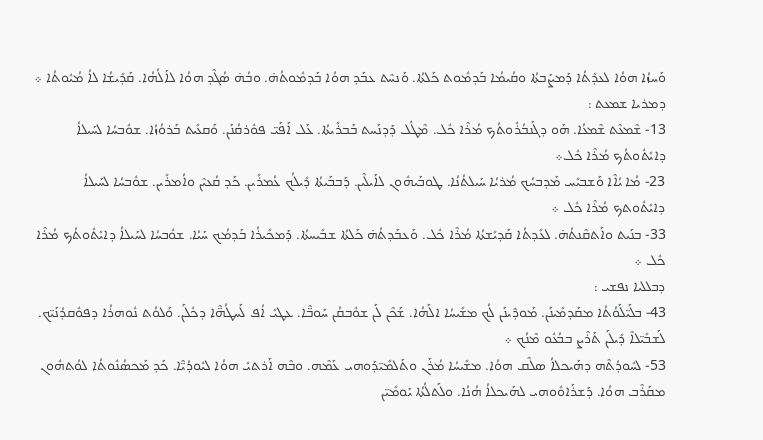ܘܰܚܙܳܐ ܗܘܳܐ ܠܥܕܺܬܳܐ ܕܰܡܨܰܒܬܳܐ ܘܩܳܝܡܳܐ ܒܰܕܡܽܘܬ ܟܰܠܬܳܐ. ܘܰܢܚܶܬ ܥܒܰܕ ܗܘܳܐ ܒܰܕܡܽܘܬܳܗ̇. ܘܒܳܗ̇ ܣܳܓܶܕ ܗܘܳܐ ܠܐܰܠܳܗܳܐ. ܩܰܕܺܝܫܳܐ ܠܐܳ ܡܳܝܽܘܬܳܐ ܀
ܕܡܪܝܐ ܫܡܥܬ :
13- ܫܶܡܥܶܬ ܫܶܡܥܳܐ. ܗܰܘ ܕܓܰܢܒܳܪܽܘܬܳܟ ܡܳܪܶܐ ܟܽܠ. ܡܶܛܽܠ ܕܰܕܢܰܚܬ ܒܰܒܪܺܝܬܳܐ. ܥܰܠ ܐܰܦܰܝ̈ ܦܘܽܪܩܳܢܰܢ. ܘܰܩܥܺܝܬ ܒܰܪܘܳܙܳܐ. ܫܘܽܒܚܳܐ ܠܚܰܝܠܐܳ ܕܐܝܺܬܽܘܬܳܟ ܡܳܪܶܐ ܟܽܠ܀
23- ܡܳܐ ܝܳܐܶܐ ܘܰܫܒܝܺܚ ܡܰܕܒܚܳܟ ܡܳܪܝܳܐ ܚܰܝܠܬܳܢܳܐ. ܛܘܒܰܝܗܽܘܢ ܠܐܰܝܠܶܝܢ. ܕܰܒܒܰܝܬܳܐ ܕܺܝܠܳܟ ܥܳܡܪܺܝܢ. ܟܰܕ ܩܳܥܝܶܢ ܘܐܳܡܪܺܝܢ. ܫܘܽܒܚܳܐ ܠܚܰܝܠܐܳ ܕܐܝܺܬܽܘܬܟ ܡܳܪܶܐ ܟܽܠ ܀
33- ܒܢܰܝܬ ܘܐܰܬܩܶܢܬܳܗ̇. ܠܥܺܕܬܳܐ ܩܰܕܝܺܫܬܳܐ ܡܳܪܶܐ ܟܽܠ. ܘܰܥܒܰܕܬܳܗ̇ ܟܰܠܬܳܐ ܫܒܺܝܚܬܳܐ. ܕܰܡܟܺܝܪܳܐ ܒܰܕܡܳܟ ܚܰܝܳܐ. ܫܘܽܒܚܳܐ ܠܚܰܝܠܐܳ ܕܐܝܺܬܽܘܬܳܟ ܡܳܪܶܐ ܟܽܠ ܀
ܕܒܠܠܝܐ ܢܦܫܝ :
43- ܒܠܰܝ̈ܠܰܘܳܬܳܐ ܡܩܰܕܡܺܝܢܰܢ. ܡܰܘܕܶܝܢܰܢ ܠܳܟ ܡܫܺܝܚܳܐ ܐܠܰܗܳܐ. ܫܰܟܶܢ ܠܰܢ ܫܘܽܒܩܳܢ ܚܰܘܒ̈ܶܐ. ܥܛܝܺ ܐܳܦ ܠܰܚܛܳܗ̈ܶܐ ܕܟܽܠܰܢ. ܘܰܠܘܳܬ ܢܽܘܗܪܳܐ ܕܦܘܽܩܕܳܢܰܝ̈ܟ. ܠܰܫܒܺܝ̈ܠܐܶ ܕܺܝܠܰܢ ܬܰܪܶܨ ܒܒܳܥܽܘ ܡܶܢܳܟ ܀
53- ܠܚܽܘܕܳܬܶܗ ܕܗܰܝܟܠܐܳ ܣܠܶܩ ܗܘܳܐ. ܡܫܺܝܚܳܐ ܡܳܪܰܢ ܘܬܰܠܡܺܝ̈ܕܰܘܗܝ ܥܰܡܶܗ. ܘܒܶܗ ܐܰܪܬܝܺ ܗܘܳܐ ܠܝܽܘܕܳܝ̈ܶܐ. ܟܰܕ ܡܰܟܣܳܢܽܘܬܳܐ ܠܘܳܬܗܽܘܢ ܡܩܰܪܶܒ ܗܘܳܐ. ܕܰܫܪܰܐܘܽܘܗܝ ܠܗܰܝܟܠܐܳ ܗܳܢܳܐ. ܘܠܰܬܠܳܬܳܐ ܝܰܘܡܺܝ̈ܢ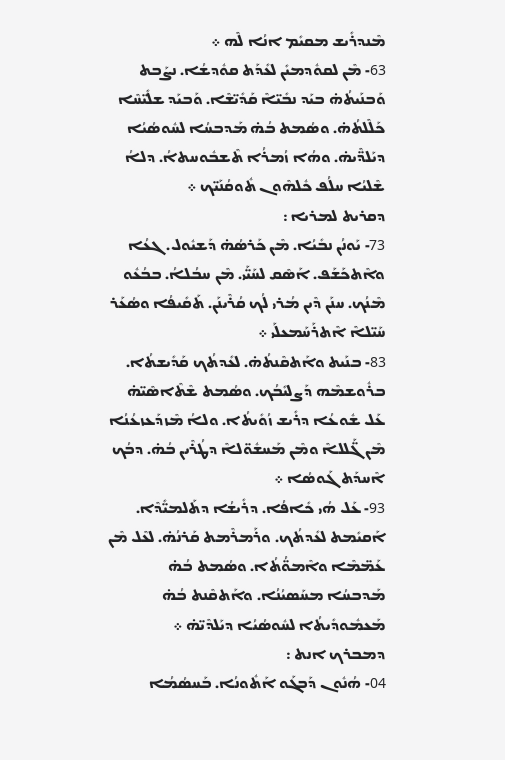ܡܶܢܕܪܺܝܫ ܡܩܝܺܡ ܐܢܳܐ ܠܶܗ ܀
63- ܡܶܢ ܠܩܘܽܕܡܝܺܢ ܠܥܺܕܰܬ ܩܘܽܕܫܳܐ. ܢܨܰܒܬ ܘܰܒܢܰܝܬܳܗ̇ ܒܝܰܕ ܢܒܺܝ̈ܐܶ ܩܰܕܺܝ̈ܫܶܐ. ܘܰܒܝܰܕ ܫܠܺܝ̈ܚܶܐ ܟܰܠܶܠܬܳܗ̇. ܘܣܳܡܬ ܒܳܗ̇ ܡܰܕܒܚܳܐ ܠܚܽܘܣܳܝܳܐ ܕܝܰܠܕ̈ܶܝܗ̇. ܘܗܳܐ ܙܳܡܪܳܐ ܬܶܫܒܽܘܚܬܐܳ. ܕܠܐܳ ܫܶܠܝܳܐ ܚܠܳܦ ܟܽܠܗܶܘܢ ܬܽܘܩܳܢܰܝ̈ܟ ܀
ܕܩܪܝܬ ܠܡܪܝܐ :
73- ܝܰܘܢܳܢ ܢܒܺܝܳܐ. ܡܶܢ ܟܰܪܣܳܗ̇ ܕܰܫܝܽܘܠ. ܓܥܳܐ ܘܐܶܬܟܰܫܰܦ. ܐܰܣܶܩ ܠܚܰܝ̈ܰܝ. ܡܶܢ ܚܒܳܠܐܳ. ܒܒܳܥܽܘ ܡܶܢܳܟ. ܚܢܰܢ ܕܶܝܢ ܡܳܪܝ ܠܳܟ ܩܳܪܶܝܢܰܢ. ܬܰܩܺܝܦܳܐ ܘܣܳܥܰܪ ܚܰܝ̈ܠܐܶ ܐܶܬܪܰܚܰܡܥܠܰܝ ܀
83- ܒܢܰܝܬ ܘܐܰܬܩܶܢܬܳܗ̇. ܠܥܺܕܬܳܟ ܩܰܕܺܝܫܬܳܐ. ܒܪܽܘܫܡܶܗ ܕܰܨܠܝܺܒܳܟ. ܘܣܳܡܬ ܫܶܬܶܐܣܶܝ̈ܗ̇ ܥܰܠ ܫܽܘܥܳܐ ܕܪܺܝܫ ܙܳܘܺܝܬܳܐ. ܘܠܐܳ ܡܶܙܕܰܥܙܥܳܢܳܐ ܡܶܢ ܓ̈ܰܠܠܐܶ ܘܡܶܢ ܡܰܚܫܽܘ̈ܠܐܶ ܕܛܳܪܶܝܢ ܒܳܗ̇. ܕܒܳܟ ܐܶܚܕܰܬ ܓܰܘܣܳܐ ܀
93- ܥܰܠ ܗܳܝ ܟܺܐܦܳܐ. ܕܪܺܝܫܳܐ ܕܬܰܠܡܝ̈ܺܕܶܐ. ܐܰܩܝܺܡܬ ܠܥܺܕܬܳܟ. ܘܪܰܡܪܶܡܬ ܩܰܪܢܳܗ̇. ܠܥܶܠ ܡܶܢ ܥܰܡ̈ܡܶܐ ܘܐܶܡܘ̈ܳܬܳܐ. ܘܣܳܡܬ ܒܳܗ̇ ܡܰܕܒܚܳܐ ܡܚܰܣܝܳܢܳܐ. ܘܐܰܬܩܶܢܬ ܒܳܗ̇ ܡܰܥܡܽܘܕܺܝܬܳܐ ܠܚܽܘܣܳܝܳܐ ܕܝܰܠܕܶܝ̈ܗ̇ ܀
ܕܡܒܪܟ ܐܢܬ :
04- ܗܳܢܽܘܢ ܕܰܒܓܰܘ ܐܰܬܽܘܢܳܐ. ܒܰܚܣܳܡܳܐ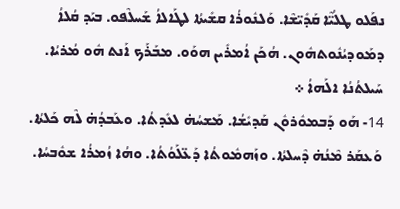ܢܦܰܠܘ ܛܠܳܝ̈ܶܐ ܩܰܕܺܝ̈ܫܶܐ. ܘܰܠܢܽܘܪܳܐ ܩܫܺܝܬܳܐ ܠܛܰܐܠܐܳ ܫܰܚܠܶܦܘ. ܒܝܰܕ ܩܳܠܐܳ ܕܡܰܘܕܝܳܢܽܘܬܗܽܘܢ. ܗܳܟܰܢ ܐܳܡܪܺܝܢ ܗܘܰܘ. ܡܒܰܪܰܟ ܐܰܢܬ ܗܽܘ ܡܳܪܝܳܐ. ܚܰܝܠܬܳܢܳܐ ܐܠܰܗܐܳ ܀
14- ܗܰܘ ܕܰܒܡܘܽܪܘܽܢ ܩܰܕܝܺܫܳܐ. ܡܰܫܚܳܗ̇ ܠܥܺܕܬܳܐ. ܘܥܰܒܕܳܗ̇ ܠܶܗ ܟܰܠܬܳܐ. ܘܰܥܩܰܪ ܡܶܢܳܗ̇ ܕܶܚܠܬܳܐ. ܘܙܰܗܡܽܘܬܳܐ ܕܰܥ̈ܠܰܘܳܬܳܐ. ܘܗܳܐ ܙܳܡܪܳܐ ܫܘܽܒܚܳܐ.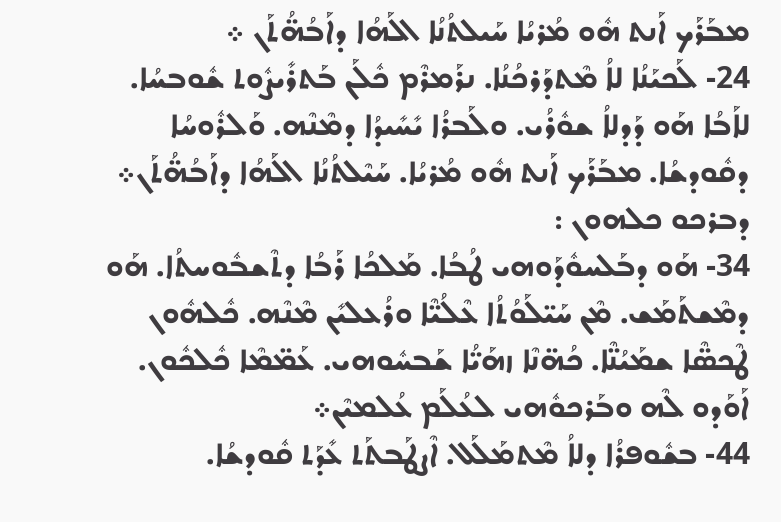ܡܒܰܪܰܟ ܐܰܢܬ ܗܽܘ ܡܳܪܝܳܐ ܚܰܝܠܬܳܢܳܐ ܐܠܰܗܳܐ ܕܐܰܒܳܗ̈ܳܬܰܢ ܀
24- ܠܰܟܝܰܢܳܐ ܠܐܳ ܡܶܬܕܰܪܟܳܢܳܐ. ܢܪܰܡܪܶܡ ܟܽܠܰܢ ܒܰܬܪܺܝܨܽܘܬ ܫܽܘܒܚܳܐ. ܠܐܰܒܳܐ ܗܰܘ ܕܰܕܠܐܳ ܫܘܽܪܳܝ. ܘܠܰܒܪܳܐ ܝܺܚܺܝܕܳܐ ܕܡܶܢܶܗ. ܘܰܠܪܽܘܚܳܐ ܕܩܽܘܕܫܳܐ. ܡܒܰܪܰܟ ܐܰܢܬ ܗܽܘ ܡܳܪܝܳܐ. ܚܰܝܶܠܬܳܢܳܐ ܐܠܰܗܳܐ ܕܐܰܒܳܗ̈ܳܬܰܢ܀
ܕܒܪܟܘ ܟܠܗܘܢ :
34- ܗܰܘ ܕܒܰܠܚܘܽܕܰܘܗܝ ܛܳܒܳܐ. ܡܰܠܟܳܐ ܪܰܒܳܐ ܕܬܶܫܒܽܘܚܬܳܐ. ܗܰܘ ܕܡܶܫܬܰܡܰܫ. ܡܶܢ ܚܰܝ̈ܠܰܘܳܬܳܐ ܥܶܠܳܝ̈ܶܐ ܘܪܳܥܠܝܺܢ ܡܶܢܶܗ. ܟܽܠܗܽܘܢ ܛܶܟܣ̈ܶܐ ܫܡܰܝܳܢ̈ܶܐ. ܟܳܗ̈ܢܶܐ ܙܗܰܝ̈ܳܐ ܫܰܒܚܽܘܗܝ. ܥܰܡ̈ܡܶܐ ܟܽܠܟܽܘܢ. ܐܰܘܰܕܘ ܠܶܗ ܘܒܰܪܟܘܽܗܝ ܠܥܳܠܰܡ ܥܳܠܡܝܶܢ܀
44- ܒܫܽܘܦܪܳܐ ܕܠܐܳ ܡܶܬܡܰܠܰܠ. ܐܶܨܛܰܒܬܰܬ ܥܺܕܰܬ ܩܽܘܕܫܳܐ.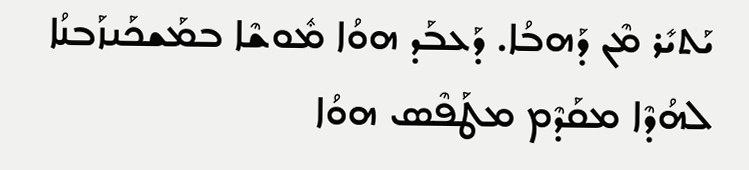ܝܰܬܝܺܪ ܡܶܢ ܕܰܗܒܳܐ. ܕܰܥܒܰܕ ܗܘܳܐ ܡܽܘܫܶܐ ܒܡܰܫܟܰܢܙܰܒܢܳܐ ܠܗܳܕܶܐ ܡܩܰܕܶܡ ܡܛܰܦܶܣ ܗܘܳܐ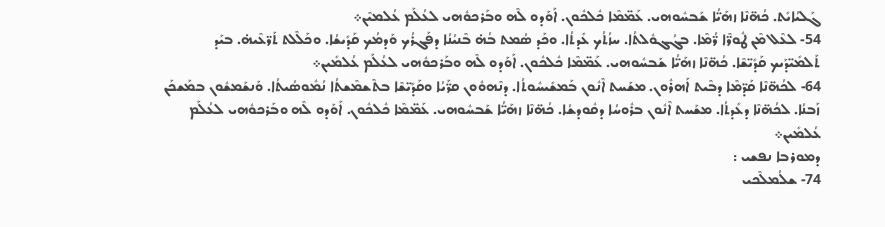ܓܰܠܝܳܐܝܺܬ. ܟܳܗ̈ܢܶܐ ܙܗܰܝ̈ܳܐ ܫܰܒܚܽܘܗܝ. ܥܰܡ̈ܡܶܐ ܟܽܠܟܽܘܢ. ܐܰܘܰܕܘ ܠܶܗ ܘܒܰܪܟܘܽܗܝ ܠܥܳܠܰܡ ܥܳܠܡܝܶܢ܀
54- ܠܥܶܠ ܡܶܢ ܛܽܘܪ̈ܶܐ ܪ̈ܳܡܶܐ. ܒܓܳܓܘܽܠܬܳܐ. ܚܙܳܬܳܟ ܥܺܕܬܳܐ. ܘܟܰܕ ܣܳܡܬ ܒܳܗ̇ ܒܶܢܝܳܢܳܐ ܕܦܰܓܪܳܟ ܘܰܕܡܳܟ ܩܰܕܺܝܫܳܐ. ܘܟܰܠܶܠܬ ܬܰܪ̈ܥܶܝܗ̇. ܒܝܰܕ ܬܰܠܡܺܝ̈ܕܰܝܟ ܩܰܕܺܝ̈ܫܶܐ. ܟܳܗ̈ܢܶܐ ܙܗܰܝ̈ܳܐ ܫܰܒܚܽܘܗܝ. ܥܰܡ̈ܡܶܐ ܟܽܠܟܽܘܢ. ܐܰܘܰܕܘ ܠܶܗ ܘܒܰܪܟܘܽܗܝ ܠܥܳܠܰܡ ܥܳܠܡܺܝܢ܀
64- ܠܟܳܗ̈ܢܶܐ ܩܰܕ̈ܡܶܐ ܕܒܶܝܬ ܐܰܗܪܽܘܢ. ܡܫܰܚܬ ܐܶܢܽܘܢ ܒܰܡܫܺܝܚܽܘܬܳܐ. ܕܢܶܗܘܽܘܢ ܩܪ̈ܰܝܳܐ ܘܩܰܕܺܝ̈ܫܶܐ ܒܬܶܫܡܶܫܬܳܐ ܢܳܡܽܘܣܳܝܬܳܐ. ܘܰܢܫܰܡܫܽܘܢ ܒܡܰܫܟܰܢ ܙܰܒܢܳܐ. ܠܟܳܗ̈ܢܶܐ ܕܥܺܕܬܳܐ. ܡܫܰܚܬ ܐܶܢܽܘܢ ܒܪܽܘܚܳܐ ܕܩܽܘܕܫܳܐ. ܟܳܗ̈ܢܶܐ ܙܗܰܝ̈ܳܐ ܫܰܒܚܽܘܗܝ. ܥܰܡ̈ܡܶܐ ܟܽܠܟܽܘܢ. ܐܰܘܰܕܘ ܠܶܗ ܘܒܰܪܟܘܽܗܝ ܠܥܳܠܰܡ ܥܳܠܡܺܝܢ܀
ܕܡܘܪܒܐ ܢܦܫܝ :
74- ܫܠܳܡܠܶܟܝ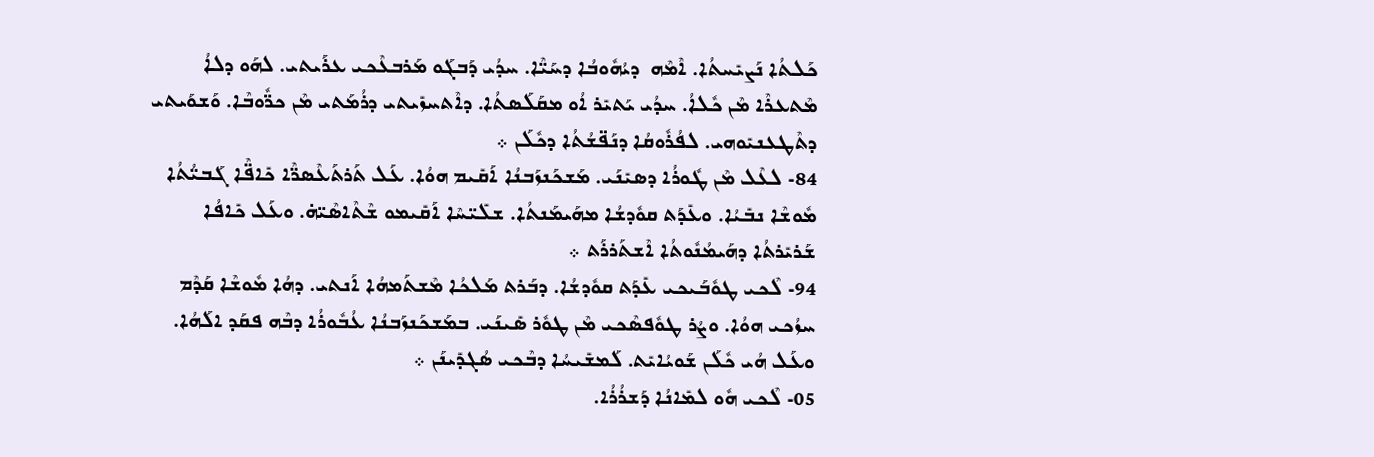ܟܰܠܬܳܐ ܢܰܨܝܺܚܬܳܐ. ܐܶܡܶܗ  ܕܝܳܗܽܘܒܳܐ ܕܚܰܝ̈ܶܐ. ܚܕܳܝ ܕܰܒܓܰܘ ܡܰܪܒܥܶܟܝ ܥܪܰܝܬܝ. ܠܗܰܘ ܕܠܐܳ ܡܶܬܥܪܶܐ ܡܶܢ ܟܽܠܐܳ. ܚܕܳܝ ܝܰܬܝܺܪ ܐܳܘ ܡܩܰܠܰܣܬܳܐ. ܕܐܶܬܚܙܺܝܬܝ ܕܪܳܡܰܬܝ ܡܶܢ ܟܪ̈ܽܘܒܶܐ. ܘܰܫܘܰܝܬܝ ܕܬܶܛܥܢܝܺܘܗܝ. ܠܦܳܪܽܘܩܳܐ ܕܢܰܦ̈ܫܳܬܳܐ ܕܟܽܠܰܢ ܀
84- ܠܥܶܠ ܡܶܢ ܛܽܘܪܳܐ ܕܣܝܺܢܰܝ. ܡܰܫܟܰܢܙܰܒܢܳܐ ܐܰܩܺܝܡ ܗܘܳܐ. ܥܰܠ ܬܰܪܬܰܥܶܣܪ̈ܶܐ ܟܺܐܦ̈ܶܐ ܓܰܒܝ̈ܳܬܳܐ ܡܽܘܫܶܐ ܢܒܺܝܳܐ. ܘܥܺܕܰܬ ܩܘܽܕܫܳܐ ܡܗܰܝܡܰܢܬܳܐ. ܫܠܺܝ̈ܚܶܐ ܐܰܩܺܝܡܘ ܫܶܬܶܐܣܶܝ̈ܗ̇. ܘܥܰܠ ܟܺܐܦܳܐ ܫܰܪܝܺܪܬܳܐ ܕܗܰܝܡܳܢܽܘܬܳܐ ܐܶܫܬܰܪܪܰܬ ܀
94- ܠܶܟܝ ܛܘܽܒܰܝܟܝ ܥܺܕܰܬ ܩܘܽܕܫܳܐ. ܕܒܰܪܬ ܡܰܠܟܳܐ ܡܶܫܬܰܡܗܳܐ ܐܰܢܬܝ. ܕܗܳܐ ܡܽܘܫܶܐ ܩܰܕܶܡ ܚܙܳܟܝ ܗܘܳܐ. ܘܨܳܪ ܛܘܽܦܣܶܟܝ ܡܶܢ ܛܘܽܪ ܣܺܝܢܰܝ. ܒܡܰܫܟܰܢܙܰܒܢܳܐ ܥܳܒܽܘܪܳܐ ܕܒܶܗ ܦܩܰܕ ܐܠܰܗܳܐ. ܘܥܰܠ ܗܳܝ ܟܽܠܰܢ ܫܰܘܝܳܐܝܺܬ. ܠܰܡܫܺܝܚܳܐ ܕܒܶܟܝ ܣܳܓܕܺܝܢܰܢ ܀
05- ܠܶܟܝ ܗܽܘ ܠܡܺܐܢܳܐ ܕܰܫܪܳܪܳܐ.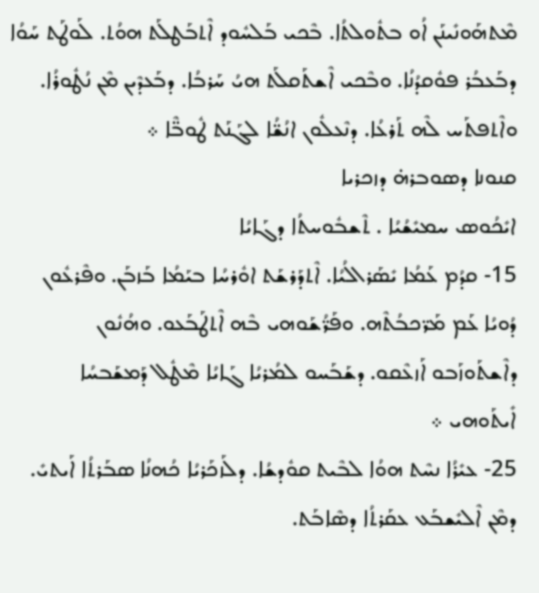ܡܶܬܗܰܘܢܺܝܢܰܢ ܐܳܘ ܒܬܽܘܠܬܳܐ. ܒܶܟܝ ܒܰܠܚܽܘܕ ܐܶܬܒܰܛܠܰܬ ܗܘܳܬ. ܠܰܘܛܰܬ ܚܰܘܳܐ ܕܒܰܥܒܳܪ ܦܘܽܩܕܳܢܳܐ. ܘܒܶܟܝ ܐܶܫܬܰܩܠܰܬ ܗܝܳ ܚܰܪܒܳܐ. ܕܒܰܥܕܶܝܢ ܡܶܢ ܢܳܛܽܘܪܳܐ. ܘܐܶܬܦܬܰܚ ܠܶܗ ܬܰܪܥܳܐ. ܕܢܶܥܠܽܘܢ ܐܢܳܫ̈ܳܐ ܠܓܰܢܰܬ ܛܽܘܒ̈ܶܐ ܀
ܩܢܘܢܐ ܕܣܘܒܪܗ̇ ܕܙܟܪܝܐ
ܐܝܺܟܳܘܣ ܚܡܝܺܫܳܝܳܐ . ܬܶܫܒܽܘܚܬܳܐ ܕܓܰܐܝܳܐ
15- ܩܕܳܡ ܥܰܡܳܐ ܝܺܣܰܪܐܠܳܝܳܐ. ܐܶܬܕܰܪܫܰܬ ܐܘܽܪܚܳܐ ܒܝܰܡܳܐ ܒܰܙܒܰܢ. ܘܦܶܪܥܽܘܢ ܕܳܘܝܳܐ ܥܰܡ ܡܰܪ̈ܟܒܳܬܶܗ. ܘܦܰܪ̈ܳܫܰܘܗܝ ܒܶܗ ܐܶܬܛܰܒܰܥܘ. ܘܗܳܢܽܘܢ ܕܐܶܫܬܰܘܙܰܒܘ ܐܰܙܥܶܩܘ. ܕܫܰܒܰܚܘ ܠܡܳܪܝܳܐ ܓܰܐܝܳܐ ܡܶܛܽܠ ܕܰܡܫܰܒܚܳܐ ܐܺܝܬܰܘܗܝ ܀
25- ܥܝܺܪܳܐ ܢܚܶܬ ܗܘܳܐ ܠܒܶܝܬ ܩܘܽܕܫܳܐ. ܕܠܰܙܟܰܪܝܳܐ ܟܳܗܢܳܐ ܣܒܰܪܬܳܐ ܐܰܝܬܝܺ. ܕܡܶܢ ܐܶܠܝܺܫܒܰܥ ܥܩܰܪܬܳܐ ܕܣܶܐܒܰܬ.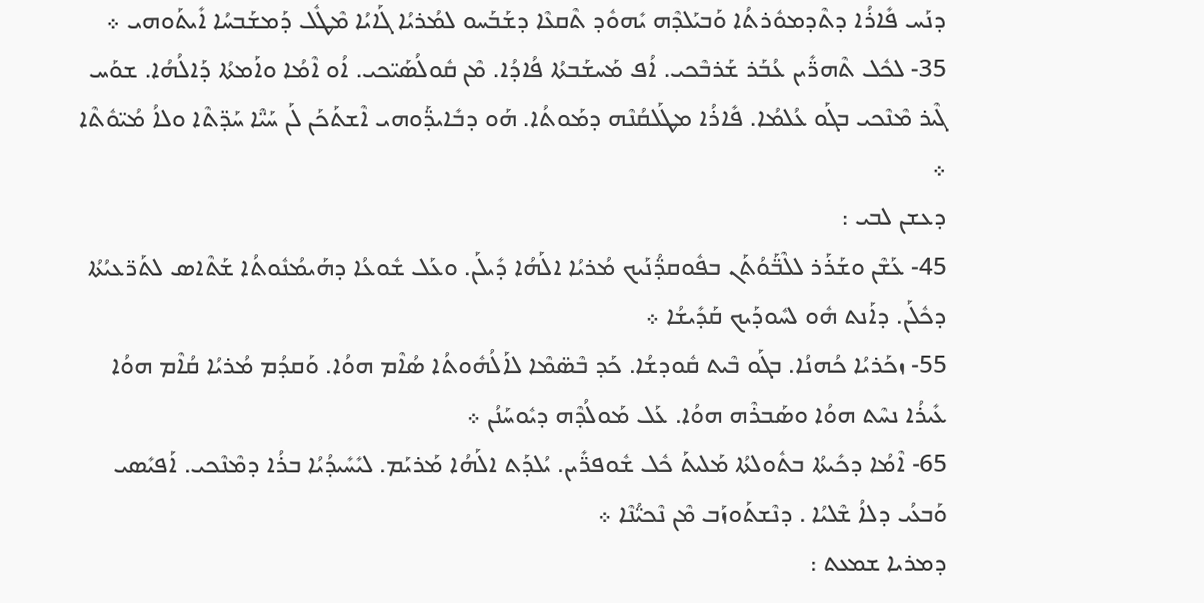ܕܢܰܚ ܦܺܐܪܳܐ ܕܬܶܕܡܘܽܪܬܳܐ ܘܰܒܝܰܠܕܶܗ ܝܺܗܘܽܕ ܬܶܩܥܶܐ ܕܫܰܒܰܚܘ ܠܡܳܪܝܳܐ ܓܰܐܝܳܐ ܡܶܛܽܠ ܕܰܡܫܰܒܚܳܐ ܐܺܝܬܰܘܗܝ ܀
35- ܠܟܽܠ ܬܶܗܪ̈ܺܝܢ ܥܳܒܰܪ ܫܰܪܒܶܟܝ. ܐܳܦ ܡܰܚܫܰܒܬܳܐ ܦܳܐܕܳܐ. ܡܶܢ ܩܽܘܠܳܣܰܝ̈ܟܝ. ܐܳܘ ܐܶܡܳܐ ܘܐܰܡܬܳܐ ܕܰܐܠܳܗܳܐ. ܫܘܰܚ ܓܶܝܪ ܡܶܢܶܟܝ ܒܓܰܘ ܥܳܠܡܳܐ. ܦܺܐܪܳܐ ܡܛܰܠܩܳܢܶܗ ܕܡܰܘܬܳܐ. ܗܰܘ ܕܒܺܐܝܕ̈ܰܘܗܝ ܐܶܫܬܰܟܰܢ ܠܰܢ ܚܰܝ̈ܶܐ ܚܰܕ̈ܬܶܐ ܘܠܐܳ ܡܳܝ̈ܘܽܬܶܐ ܀
ܕܥܫܢ ܠܒܝ :
45- ܥܰܫܶܢ ܘܫܰܪܰܪ ܠܠܶܒ̈ܰܘܳܬܰܢ ܒܦܽܘܩܕ̈ܳܢܰܝܟ ܡܳܪܝܳܐ ܐܠܰܗܳܐ ܕܺܝܠܰܢ. ܘܥܰܠ ܫܽܘܥܳܐ ܕܗܰܝܡܳܢܽܘܬܳܐ ܫܰܬܶܐܣ ܠܬܰܪ̈ܥܝܳܬܳܐ ܕܟܽܠܰܢ. ܕܐܰܢܬ ܗܽܘ ܠܚܽܘܕܰܝܟ ܩܰܕܺܝܫܳܐ ܀
55- ܙܟܰܪܝܳܐ ܟܳܗܢܳܐ. ܒܓܰܘ ܒܶܝܬ ܩܽܘܕܫܳܐ. ܟܰܕ ܒܶܣ̈ܡܶܐ ܠܐܰܠܳܗܽܘܬܳܐ ܣܳܐܶܡ ܗܘܳܐ. ܘܰܩܕܳܡ ܡܳܪܝܳܐ ܩܳܐܶܡ ܗܘܳܐ ܥܺܝܪܳܐ ܢܚܶܬ ܗܘܳܐ ܘܣܰܒܪܶܗ ܗܘܳܐ. ܥܰܠ ܡܰܘܠܳܕܶܗ ܕܝܽܘܚܰܢܳܢ ܀
65- ܐܶܡܳܐ ܕܟܺܝܬܳܐ ܒܬܽܘܠܬܳܐ ܡܰܠܝܬܰ ܟܽܠ ܫܽܘܦܪ̈ܺܝܢ. ܝܳܠܕܰܬ ܐܠܰܗܳܐ ܡܰܪܝܰܡ. ܠܝܺܚܺܝܕܳܝܳܐ ܒܪܳܐ ܕܡܶܢܶܟܝ. ܐܰܦܝܺܣܝ ܘܰܒܥܳܝ ܕܠܐܳ ܫܶܠܝܳܐ . ܕܢܶܫܬܰܘܙܰܒ ܡܶܢ ܢܶܟܝ̈ܳܢܶܐ ܀
ܕܡܪܝܐ ܫܡܥܬ :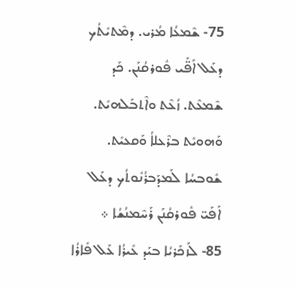75- ܫܶܡܥܳܐ ܡܳܪܝ. ܕܡܶܬܝܺܬܳܟ ܕܥܰܠ ܐܰܦ̈ܰܝ ܦܽܘܪܩܳܢܰܢ. ܟܰܕ ܫܶܡܥܶܬ. ܙܳܥܶܬ ܘܐܶܬܒܰܠܗܝܺܬ. ܘܰܗܘܝܺܬ ܒܪܶܥܠܐܳ ܘܰܩܥܝܺܬ. ܫܽܘܒܚܳܐ ܠܰܡܕܰܒܪܳܢܽܘܬܳܟ ܕܥܰܠ ܐܰܦܰܝ̈ ܦܽܘܪܩܳܢܰܢ ܪܰܚܶܡܢܳܫܳܐ ܀
85- ܠܰܙܟܰܪܝܳܐ ܒܝܰܕ ܥܺܝܪܳܐ ܥܰܠ ܦܺܐܪܳܐ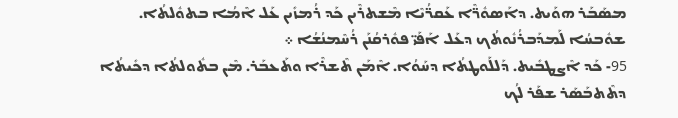ܡܣܰܒܰܪ ܗܘܰܝܬ. ܕܐܰܣܘܽܪ̈ܶܐ ܥܰܩܪ̈ܳܝܶܐ ܡܶܫܬܪܶܝܢ ܟܰܕ ܪܳܡܙܺܝܢ ܥܰܠ ܐܶܡܳܐ ܒܬܘܽܠܬܳܐ. ܫܘܽܒܚܳܐ ܠܰܡܕܰܒܪܳܢܽܘܬܳܟ ܕܥܰܠ ܐܰܦܰܝ̈ ܦܘܽܪܩܳܢܰܢ ܪܳܚܶܡܢܳܫܳܐ ܀
95- ܟܰܕ ܐܶܨܛܒܺܝܬ. ܕܰܠܠܰܘܛܬܳܐ ܕܚܰܘܳܐ. ܐܶܡܰܢ ܬܶܫܪܶܐ ܘܬܰܥܒܰܪ. ܡܶܢ ܒܬܽܘܠܬܳܐ ܕܟܺܝܬܳܐ ܕܬܶܬܒܰܣܰܪ ܫܦܰܪ ܠܳܟ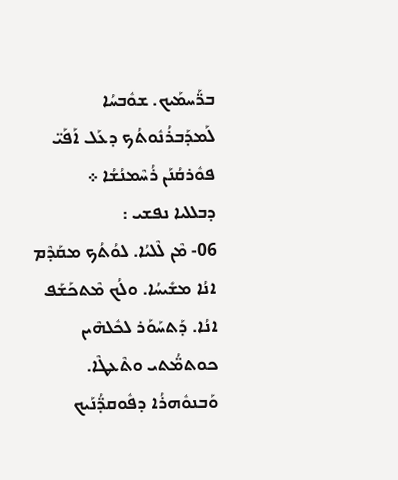ܒܪ̈ܰܚܡܰܝܟ. ܫܘܽܒܚܳܐ ܠܰܡܕܰܒܪܳܢܽܘܬܳܟ ܕܥܰܠ ܐܰܦܰܝ̈ ܦܘܽܪܩܳܢܰܢ ܪܳܚܶܡܢܳܫܳܐ ܀
ܕܒܠܠܝܐ ܢܦܫܝ :
06- ܡܶܢ ܠܶܠܝܳܐ. ܠܘܳܬܳܟ ܡܩܰܕܶܡ ܐܢܳܐ ܡܫܺܝܚܳܐ. ܘܠܳܟ ܡܶܬܟܰܫܰܦ ܐܢܳܐ. ܕܰܬܚܰܘܰܪ ܠܟܽܠܗܶܝܢ ܟܘܬܡ̈ܳܬܝ ܘܬܶܥܛܶܐ. ܘܰܒܢܘܽܗܪܳܐ ܕܦܽܘܩܕ̈ܳܢܰܝܟ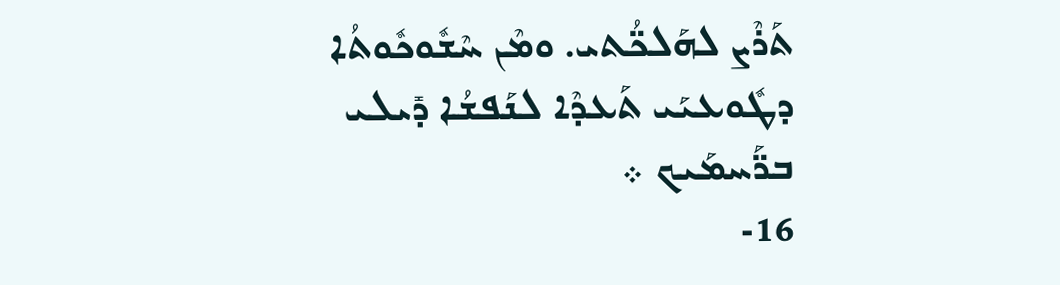ܬܰܪܶܨ ܠܗܰܠܟ̈ܳܬܝ. ܘܡܶܢ ܚܶܫܽܘܟܽܘܬܳܐ ܕܛܽܘܥܝܰܝ ܬܰܥܕܶܐ ܠܢܰܦܫܳܐ ܕܺܝܠܝ ܒܪ̈ܰܚܡܰܝܟ ܀
16-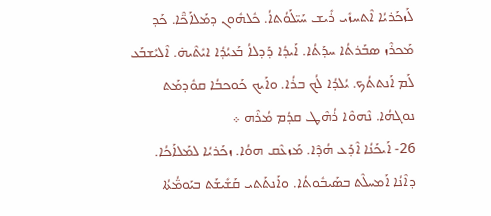ܠܰܙܟܰܪܝܳܐ ܐܶܬܚܙܺܝ ܪܺܝܫ ܚܰܝ̈ܠܰܘܳܬܐܳ. ܟܽܠܗܽܘܢ ܕܡܰܠܐܰܟ̈ܶܐ. ܟܰܕ ܡܰܟܪܶܙ ܣܒܰܪܬܳܐ ܚܕܰܬܳܐ. ܐܰܝܕܳܐ ܕܰܕܠܐܳ ܒܰܥܝܳܕܳܐ ܐܝܺܬܶܝܗ̇. ܐܶܠܝܺܫܒܰܥ ܠܰܡ ܐܰܢܬܬܳܟ. ܝܳܠܕܳܐ ܠܳܟ ܒܪܳܐ. ܘܐܰܝܟ ܟܰܘܟܒܳܐ ܩܘܽܕܡܰܬ ܢܘܓܗܳܐ. ܢܶܗܘܶܐ ܪܳܗܶܛ ܩܕܳܡ ܡܳܪܶܗ ܀
26- ܐܰܝܟܰܢܳܐ ܐܶܕܰܥ ܗܳܕܶܐ. ܡܰܙܥܶܩ ܗܘܳܐ. ܙܟܰܪܝܳܐ ܠܡܰܠܐܰܟܳܐ. ܕܐܶܢܳܐ ܐܰܡܚܠܶܬ ܒܣܰܝܒܽܘܬܳܐ. ܘܐܰܢܬܰܬܝ ܩܰܫܺܝܫܰܬ ܒܝܰܘܡ̈ܳܬܳܐ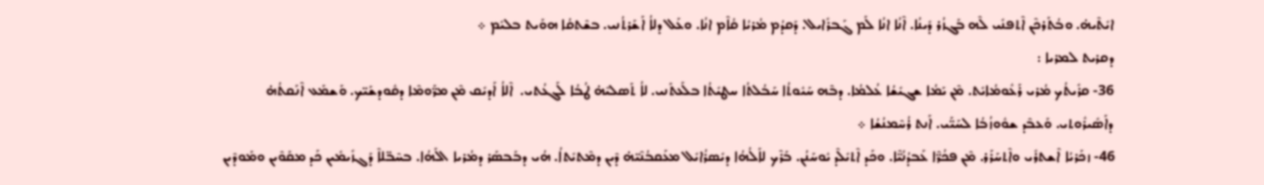ܐܝܺܬܶܝܗ̇. ܘܒܳܬܰܪܟܶܢ ܐܶܬܦܢܺܝ ܠܶܗ ܒܰܓܙܳܪ ܕܺܝܢܳܐ. ܐܶܢܳܐ ܐܢܳܐ ܠܰܡ ܓܰܒܪܺܐܝܠ. ܕܰܩܕܳܡ ܡܳܪܝܳܐ ܩܳܐܶܡ ܐܢܳܐ. ܘܥܰܠ ܕܠܐܳ ܐܰܫܰܪܬܳܢܝ. ܒܫܶܬܩܳܐ ܗܘܰܝܬ ܒܠܝܺܡ ܀
ܕܩܪܝܬ ܠܡܪܝܐ :
36- ܩܪܺܝܬܳܟ ܡܳܪܝ ܪܰܥܽܘܡܳܐܝܺܬ. ܡܶܢ ܝܰܡܳܐ ܫܓܝܺܫܳܐ ܥܳܠܡܳܐ. ܕܒܶܗ ܚܰܝܽܘܬܳܐ ܚܰܒܳܠܬܳܐ ܚܛܝܺܬܳܐ ܒܠܰܥܬܰܢܝ. ܠܐܳ ܬܰܣܠܝܶܗ̇ ܛܳܒܳܐ ܠܰܓܥܳܬܝ.  ܐܶܠܐܳ ܐܰܕܝܺܩ ܡܶܢ ܡܪ̈ܰܘܡܶܐ ܕܩܽܘܕܫܰܝ̈ܟ. ܘܰܫܡܰܥ ܐܶܢܰܩܬܳܗ̇ ܕܐܰܣܺܝܪܽܘܬܝ. ܘܰܥܒܶܕ ܫܘܽܘܙܳܒܳܐ ܠܚܰܝ̈ܰܝ. ܐܰܢܬ ܪܳܚܶܡܢܳܫܳܐ ܀
46- ܙܟܰܪܝܳܐ ܐܶܫܬܪܺܝ ܘܐܶܬܚܰܪܰܪ. ܡܶܢ ܦܟܳܪ̈ܶܐ ܥܰܒܕܳܢܳܝ̈ܶܐ. ܘܟܰܕ ܐܶܬܝܺܠܶܕ ܝܽܘܚܰܢܳܢ. ܒܰܪܶܟ ܠܐܰܠܳܗܳܐ ܕܝܺܣܪܳܐܝܺܠ ܡܥܰܩܒܳܢܶܝ̈ܗ̇ ܕܶܝܢ ܕܡܶܬܝܺܬܐܳ. ܗܳܝ ܕܒܰܒܣܰܪ ܕܡܳܪܝܐ ܐܠܰܗܳܐ. ܒܚܶܒ̈ܠܐܶ ܕܰܓܙܺܝܡܺܝܢ ܟܰܕ ܡܩܰܘܶܝܢ ܘܡܰܘܕܶܝܢ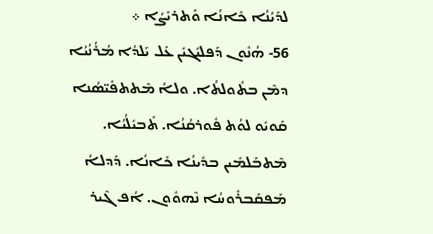ܠܕܰܝܳܢܳܐ ܟܺܐܢܳܐ ܘܰܬܪܝܺܨܳܐ ܀
56- ܗܳܢܽܘܢ ܕܰܦܠܝܺܓܝܺܢ ܥܰܠ ܝܰܠܕܳܐ ܡܳܪܳܢܳܝܳܐ ܕܡܶܢ ܒܬܽܘܠܬܳܐ. ܘܠܐܳ ܡܶܬܬܦܺܝ̈ܣܳܢܐ ܩܰܘܝܺܘ ܠܘܳܬ ܦܽܘܪܩܳܢܳܐ. ܬܺܒܝܺܠܳܝܳܐ. ܡܶܬܒܰܠܡܺܝܢ ܒܕܺܝܢܳܐ ܟܺܐܢܳܐ. ܕܰܕܠܐܳ ܡܰܦܩܰܒܪܽܘܚܳܐ ܢܶܗܘܽܘܢ. ܐܳܦ ܓܶܝܪ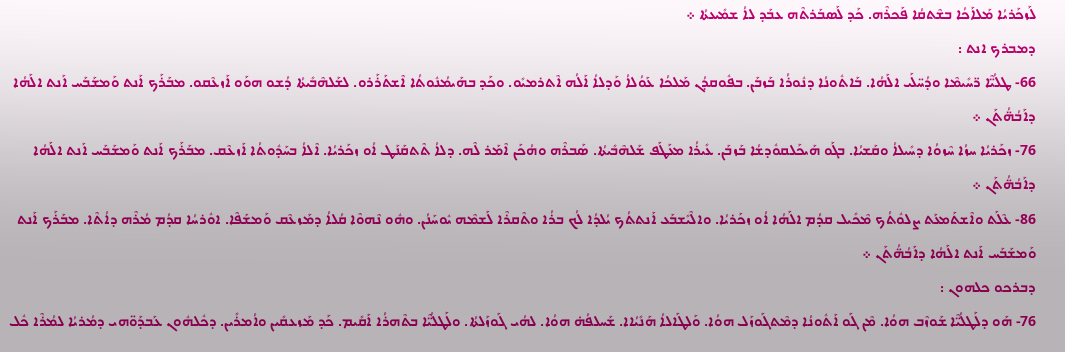ܠܰܙܟܰܪܝܳܐ ܡܰܠܐܰܟܳܐ ܒܫܶܬܩܳܐ ܦܰܟܪܶܗ. ܟܰܕ ܠܰܣܒܰܪܬܶܗ ܥܒܰܕ ܠܐܳ ܫܡܺܝܥܬܳܐ ܀
ܕܡܒܪܟ ܐܢܬ :
66- ܛܠܳܝ̈ܶܐ ܪ̈ܚܺܝܡܶܐ ܘܕܳܚ̈ܠܰܝ ܐܠܰܗܳܐ. ܒܰܐܬܽܘܢܳܐ ܕܢܽܘܪܳܐ ܒܰܙܒܰܢ. ܒܦܽܘܩܕܳܢ ܡܰܠܟܳܐ ܥܰܘܳܠܐܳ ܘܰܕܠܐܳ ܐܰܠܳܗ ܐܶܬܪܡܝܺܘ. ܘܟܰܕ ܒܗܰܝܡܳܢܽܘܬܳܐ ܐܶܫܬܰܪܰܪܘ. ܠܫܰܠܗܶܒܺܝܬܳܐ ܕܳܫܘ ܗܘܰܘ ܐܰܙܥܶܩܘ. ܡܒܰܪܰܟ ܐܰܢܬ ܘܰܡܫܰܒܰܚ ܐܰܢܬ ܐܠܰܗܳܐ ܕܐܰܒܳܗ̈ܳܬܰܢ ܀
76- ܙܟܰܪܝܳܐ ܚܙܳܐ ܚܶܙܘܳܐ ܕܚܺܝܠܐܳ ܘܩܰܫܝܳܐ. ܒܓܰܘ ܗܰܝܟܰܠܩܘܽܕܫܳܐ ܒܰܙܒܰܢ. ܥܺܝܪܳܐ ܡܥܰܛܰܦ ܫܰܠܗܶܒܺܝܬܳܐ. ܣܰܒܪܶܗ ܘܗܳܟܰܢ ܐܶܡܰܪ ܠܶܗ. ܕܠܐܳ ܬܶܬܩܰܢܰܛ ܐܳܘ ܙܟܰܪܝܳܐ. ܐܶܠܐܳ ܒܚܰܕܽܘܬܳܐ ܐܰܙܥܶܩ. ܡܒܰܪܰܟ ܐܰܢܬ ܘܰܡܫܰܒܰܚ ܐܰܢܬ ܐܠܰܗܳܐ ܕܐܰܒܳܗ̈ܳܬܰܢ ܀
86- ܥܶܠܰܬ ܘܐܶܫܬܰܡܥܰܬ ܨܠܘܽܬܳܟ ܡܶܟܺܝܠ ܩܕܳܡ ܐܠܰܗܳܐ ܐܳܘ ܙܟܰܪܝܳܐ. ܘܐܠܶܝܺܫܒܰܥ ܐܰܢܬܬܳܟ ܝܳܠܕܳܐ ܠܳܟ ܒܪܳܐ ܘܬܶܩܪܶܐ ܠܰܫܡܶܗ ܝܽܘܚܰܢܳܢ. ܘܗܽܘ ܢܶܗܘܶܐ ܩܳܠܐܳ ܕܡܰܙܥܶܩ ܘܰܡܫܰܦܶܐ. ܐܘܽܪܚܳܐ ܩܕܳܡ ܡܳܪܶܗ ܕܐܳܬܶܐ. ܡܒܰܪܰܟ ܐܰܢܬ ܘܰܡܫܰܒܰܚ ܐܰܢܬ ܐܠܰܗܳܐ ܕܐܰܒܳܗ̈ܳܬܰܢ ܀
ܕܒܪܟܘ ܟܠܗܘܢ :
76- ܗܰܘ ܕܠܰܛܠܳܝ̈ܶܐ ܫܰܘܙܶܒ ܗܘܳܐ. ܡܶܢ ܓܰܘ ܐܰܬܽܘܢܳܐ ܕܡܶܬܓܰܘܙܰܠ ܗܘܳܐ. ܘܰܠܛܰܐܠܐܳ ܗܰܢܺܝܳܐܐ. ܫܰܚܠܦܳܗ̇ ܗܘܳܐ. ܠܗܳܝ ܓܰܘܙܰܠܬܳܐ. ܘܠܰܛܠܳܝ̈ܶܐ ܒܬܶܗܪܳܐ ܐܰܩܺܝܡ. ܟܰܕ ܡܰܙܥܩܺܝܢ ܘܐܳܡܪܺܝܢ. ܕܟܽܠܗܽܘܢ ܥܰܒܕܰܘ̈ܗܝ ܕܡܳܪܝܳܐ ܠܡܳܪܶܐ ܟܽܠ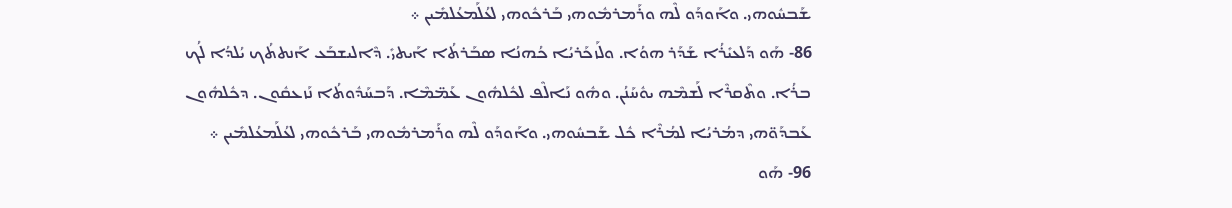ܫܰܒܚܽܘܗܝ. ܘܐܰܘܕܰܘ ܠܶܗ ܘܪܰܡܪܡܽܘܗܝ ܒܰܪܟܽܘܗܝ ܠܥܳܠܰܡܥܳܠܡܺܝܢ ܀
86- ܗܰܘ ܕܰܠܥܝܺܪܳܐ ܫܰܕܰܪ ܗܘܳܐ. ܘܠܰܙܟܰܪܝܳܐ ܟܳܗܢܳܐ ܣܒܰܪܬܳܐ ܐܰܝܬܝܺ. ܕܶܐܠܝܫܒܰܥ ܐܰܢܬܬܳܟ ܝܳܠܕܳܐ ܠܳܟ ܒܪܳܐ. ܘܬܶܩܪܶܐ ܠܰܫܡܶܗ ܝܘܽܚܰܢܳܢ. ܘܗܽܘ ܢܰܐܠܶܦ ܠܟܽܠܗܽܘܢ ܥܰܡ̈ܡܶܐ. ܕܰܒܚܰܕܽܘܬܳܐ ܢܰܙܥܩܽܘܢ. ܕܟܽܠܗܽܘܢ ܥܰܒܕܰܘ̈ܗܝ ܕܡܳܪܝܳܐ ܠܡܳܪܶܐ ܟܽܠ ܫܰܒܚܽܘܗܝ. ܘܐܰܘܕܰܘ ܠܶܗ ܘܪܰܡܪܡܽܘܗܝ ܒܰܪܟܽܘܗܝ ܠܥܳܠܰܡܥܳܠܡܺܝܢ ܀
96- ܗܰܘ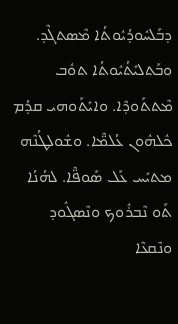ܕܒܰܠܚܽܘܕܳܝܽܘܬܳܐ ܡܶܣܬܓܶܕ. ܘܒܰܬܠܝܺܬܳܝܽܘܬܳܐ ܬܘܽܒ ܡܶܬܬܰܘܕܶܐ. ܘܐܝܺܬܰܘܗܝ ܩܕܳܡ ܟܽܠܗܽܘܢ ܥܳܠܡ̈ܶܐ. ܘܫܽܘܠܛܳܢܶܗ ܡܬܝܺܚ ܥܰܠ ܣܰܘܦ̈ܶܐ. ܠܗܳܢܳܐ ܬܰܘ ܢܶܒܪܽܘܟ ܘܢܶܣܓܽܘܕ ܘܢܶܩܥܶܐ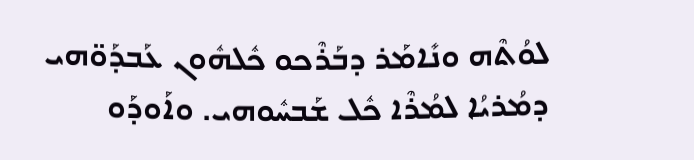ܠܘܳܬܶܗ ܘܢܺܐܡܰܪ ܕܒܰܪܶܟܘ ܟܽܠܗܽܘܢ ܥܰܒܕܰܘ̈ܗܝ ܕܡܳܪܝܳܐ ܠܡܳܪܶܐ ܟܽܠ ܫܰܒܚܽܘܗܝ. ܘܐܰܘܕܰܘ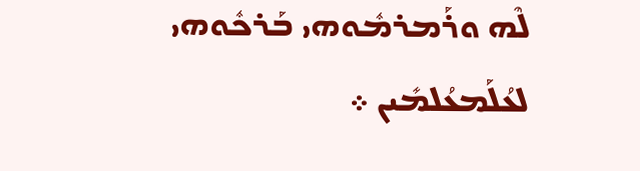ܠܶܗ ܘܪܰܡܪܡܽܘܗܝ ܒܰܪܟܽܘܗܝ ܠܥܳܠܰܡܥܳܠܡܺܝܢ ܀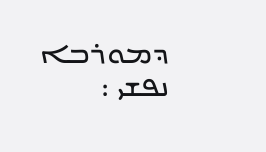ܕܡܘܪܒܐ ܢܦܫܝ :